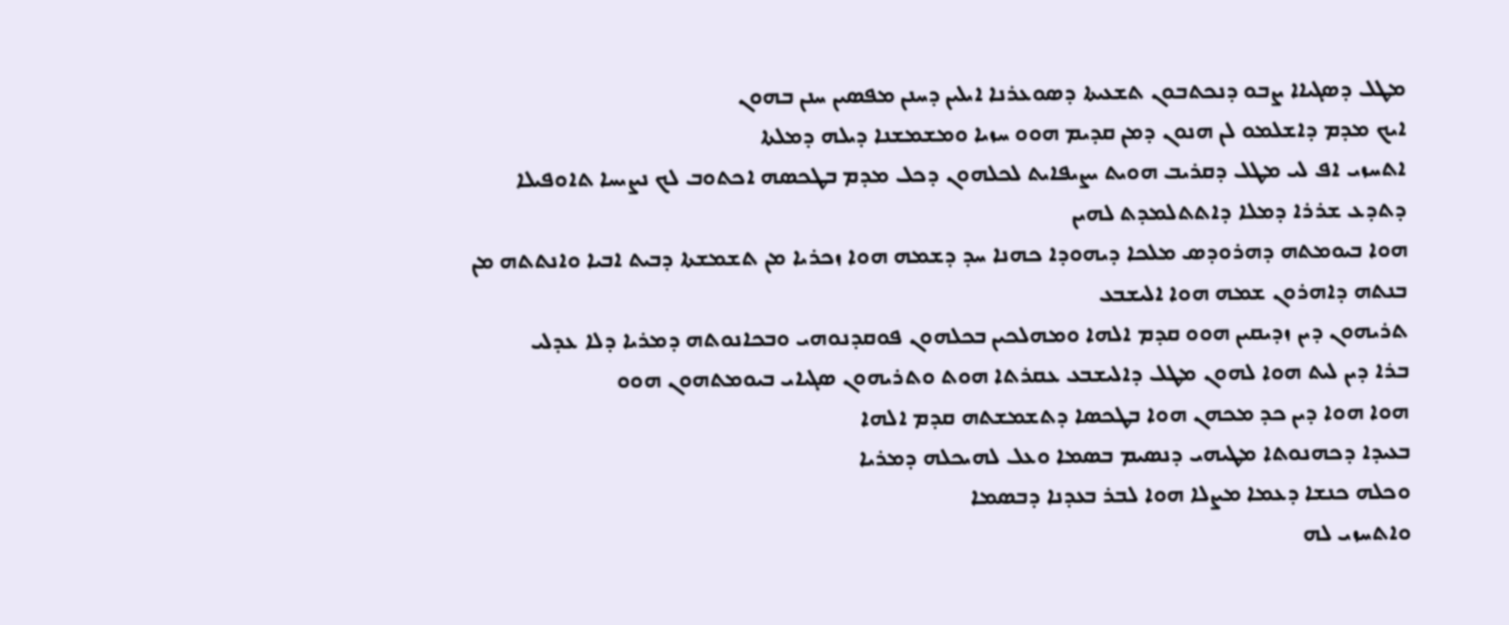ܡܛܠ ܕܣܓܝܐܐ ܨܒܘ ܕܢܟܬܒܘܢ ܬܫܥܝܬܐ ܕܣܘܥܪܢܐ ܐܝܠܝܢ ܕܚܢܢ ܡܦܣܝܢ ܚܢܢ ܒܗܘܢ
ܐܝܟ ܡܕܡ ܕܐܫܠܡܘ ܠܢ ܗܢܘܢ ܕܡܢ ܩܕܝܡ ܗܘܘ ܚܙܝܐ ܘܡܫܡܫܢܐ ܕܝܠܗ ܕܡܠܬܐ
ܐܬܚܙܝ ܐܦ ܠܝ ܡܛܠ ܕܩܪܝܒ ܗܘܝܬ ܝܨܝܦܐܝܬ ܠܟܠܗܘܢ ܕܟܠ ܡܕܡ ܒܛܟܣܗ ܐܟܬܘܒ ܠܟ ܢܨܝܚܐ ܬܐܘܦܝܠܐ
ܕܬܕܥ ܫܪܪܐ ܕܡܠܐ ܕܐܬܬܠܡܕܬ ܠܗܝܢ
ܗܘܐ ܒܝܘܡܬܗ ܕܗܪܘܕܣ ܡܠܟܐ ܕܝܗܘܕܐ ܟܗܢܐ ܚܕ ܕܫܡܗ ܗܘܐ ܙܟܪܝܐ ܡܢ ܬܫܡܫܬܐ ܕܒܝܬ ܐܒܝܐ ܘܐܢܬܬܗ ܡܢ ܒܢܬܗ ܕܐܗܪܘܢ ܫܡܗ ܗܘܐ ܐܠܝܫܒܥ
ܬܪܝܗܘܢ ܕܝܢ ܙܕܝܩܝܢ ܗܘܘ ܩܕܡ ܐܠܗܐ ܘܡܗܠܟܝܢ ܒܟܠܗܘܢ ܦܘܩܕܢܘܗܝ ܘܒܟܐܢܘܬܗ ܕܡܪܝܐ ܕܠܐ ܥܕܠܝ
ܒܪܐ ܕܝܢ ܠܝܬ ܗܘܐ ܠܗܘܢ ܡܛܠ ܕܐܠܝܫܒܥ ܥܩܪܬܐ ܗܘܬ ܘܬܪܝܗܘܢ ܣܓܝܐܝ ܒܝܘܡܬܗܘܢ ܗܘܘ
ܗܘܐ ܗܘܐ ܕܝܢ ܟܕ ܡܟܗܢ ܗܘܐ ܒܛܟܣܐ ܕܬܫܡܫܬܗ ܩܕܡ ܐܠܗܐ
ܒܥܝܕܐ ܕܟܗܢܘܬܐ ܡܛܝܗܝ ܕܢܣܝܡ ܒܣܡܐ ܘܥܠ ܠܗܝܟܠܗ ܕܡܪܝܐ
ܘܟܠܗ ܟܢܫܐ ܕܥܡܐ ܡܨܠܐ ܗܘܐ ܠܒܪ ܒܥܕܢܐ ܕܒܣܡܐ
ܘܐܬܚܙܝ ܠܗ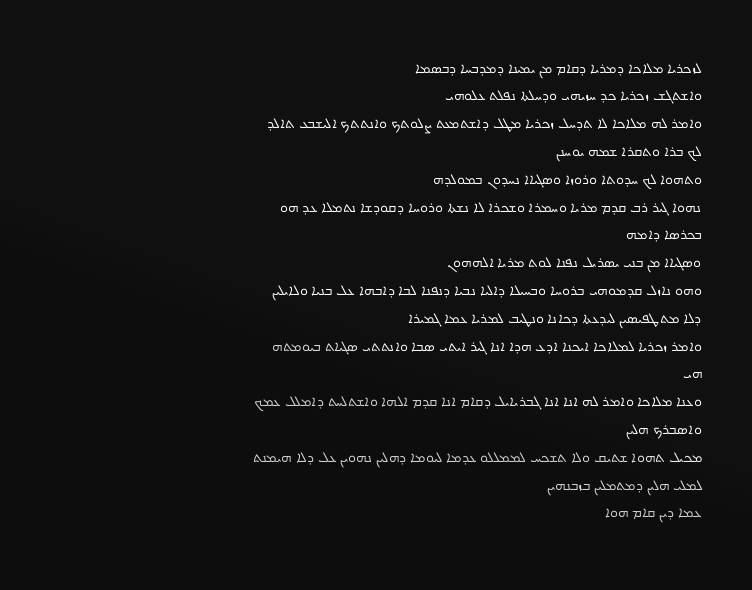ܠܙܟܪܝܐ ܡܠܐܟܐ ܕܡܪܝܐ ܕܩܐܡ ܡܢ ܝܡܝܢܐ ܕܡܕܒܚܐ ܕܒܣܡܐ
ܘܐܫܬܓܫ ܙܟܪܝܐ ܟܕ ܚܙܝܗܝ ܘܕܚܠܬܐ ܢܦܠܬ ܥܠܘܗܝ
ܘܐܡܪ ܠܗ ܡܠܐܟܐ ܠܐ ܬܕܚܠ ܙܟܪܝܐ ܡܛܠ ܕܐܫܬܡܥܬ ܨܠܘܬܟ ܘܐܢܬܬܟ ܐܠܝܫܒܥ ܬܐܠܕ ܠܟ ܒܪܐ ܘܬܩܪܐ ܫܡܗ ܝܘܚܢܢ
ܘܬܗܘܐ ܠܟ ܚܕܘܬܐ ܘܪܘܙܐ ܘܣܓܝܐܐ ܢܚܕܘܢ ܒܡܘܠܕܗ
ܢܗܘܐ ܓܝܪ ܪܒ ܩܕܡ ܡܪܝܐ ܘܚܡܪܐ ܘܫܟܪܐ ܠܐ ܢܫܬܐ ܘܪܘܚܐ ܕܩܘܕܫܐ ܢܬܡܠܐ ܥܕ ܗܘ ܒܟܪܣܐ ܕܐܡܗ
ܘܣܓܝܐܐ ܡܢ ܒܢܝ ܝܣܪܝܠ ܢܦܢܐ ܠܘܬ ܡܪܝܐ ܐܠܗܗܘܢ
ܘܗܘ ܢܐܙܠ ܩܕܡܘܗܝ ܒܪܘܚܐ ܘܒܚܝܠܐ ܕܐܠܝܐ ܢܒܝܐ ܕܢܦܢܐ ܠܒܐ ܕܐܒܗܐ ܥܠ ܒܢܝܐ ܘܠܐܝܠܝܢ ܕܠܐ ܡܬܛܦܝܣܝܢ ܠܝܕܥܬܐ ܕܟܐܢܐ ܘܢܛܝܒ ܠܡܪܝܐ ܥܡܐ ܓܡܝܪܐ
ܘܐܡܪ ܙܟܪܝܐ ܠܡܠܐܟܐ ܐܝܟܢܐ ܐܕܥ ܗܕܐ ܐܢܐ ܓܝܪ ܐܝܬܝ ܣܒܐ ܘܐܢܬܬܝ ܣܓܝܐܬ ܒܝܘܡܬܗ ܗܝ
ܘܥܢܐ ܡܠܐܟܐ ܘܐܡܪ ܠܗ ܐܢܐ ܐܢܐ ܓܒܪܝܐܝܠ ܕܩܐܡ ܐܢܐ ܩܕܡ ܐܠܗܐ ܘܐܫܬܠܚܬ ܕܐܡܠܠ ܥܡܟ ܘܐܣܒܪܟ ܗܠܝܢ
ܡܟܝܠ ܬܗܘܐ ܫܬܝܩ ܘܠܐ ܬܫܟܚ ܠܡܡܠܠܘ ܥܕܡܐ ܠܝܘܡܐ ܕܗܠܝܢ ܢܗܘܝܢ ܥܠ ܕܠܐ ܗܝܡܢܬ ܠܡܠܝ ܗܠܝܢ ܕܡܬܡܠܝܢ ܒܙܒܢܗܝܢ
ܥܡܐ ܕܝܢ ܩܐܡ ܗܘܐ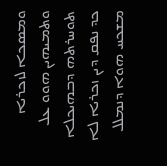ܘܡܣܟܐ ܠܙܟܪܝܐ ܘܬܡܝܗܝܢ ܗܘܘ ܥܠ ܬܘܚܪܬܗ ܕܒܗܝܟܠܐ
ܟܕ ܢܦܩ ܕܝܢ ܙܟܪܝܐ ܠܐ ܡܫܟܚ ܗܘܐ ܕܢܡܠܠ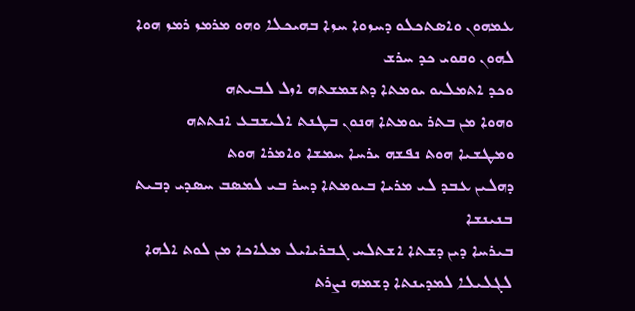ܥܡܗܘܢ ܘܐܣܬܟܠܘ ܕܚܙܘܐ ܚܙܐ ܒܗܝܟܠܐ ܘܗܘ ܡܪܡܙ ܪܡܙ ܗܘܐ ܠܗܘܢ ܘܩܘܝ ܟܕ ܚܪܫ
ܘܟܕ ܐܬܡܠܝܘ ܝܘܡܬܐ ܕܬܫܡܫܬܗ ܐܙܠ ܠܒܝܬܗ
ܘܗܘܐ ܡܢ ܒܬܪ ܝܘܡܬܐ ܗܢܘܢ ܒܛܢܬ ܐܠܝܫܒܥ ܐܢܬܬܗ ܘܡܛܫܝܐ ܗܘܬ ܢܦܫܗ ܝܪܚܐ ܚܡܫܐ ܘܐܡܪܐ ܗܘܬ
ܕܗܠܝܢ ܥܒܕ ܠܝ ܡܪܝܐ ܒܝܘܡܬܐ ܕܚܪ ܒܝ ܠܡܣܒ ܚܣܕܝ ܕܒܝܬ ܒܢܝܢܫܐ
ܒܝܪܚܐ ܕܝܢ ܕܫܬܐ ܐܫܬܠܚ ܓܒܪܝܐܝܠ ܡܠܐܟܐ ܡܢ ܠܘܬ ܐܠܗܐ ܠܓܠܝܠܐ ܠܡܕܝܢܬܐ ܕܫܡܗ ܢܨܪܬ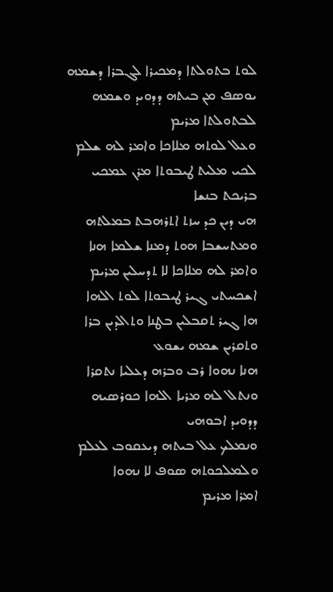ܠܘܬ ܒܬܘܠܬܐ ܕܡܟܝܪܐ ܠܓܒܪܐ ܕܫܡܗ ܝܘܣܦ ܡܢ ܒܝܬܗ ܕܕܘܝܕ ܘܫܡܗ ܠܒܬܘܠܬܐ ܡܪܝܡ
ܘܥܠ ܠܘܬܗ ܡܠܐܟܐ ܘܐܡܪ ܠܗ ܫܠܡ ܠܟܝ ܡܠܝܬ ܛܝܒܘܬܐ ܡܪܢ ܥܡܟܝ ܒܪܝܟܬ ܒܢܫܐ
ܗܝ ܕܝܢ ܟܕ ܚܙܬ ܐܬܪܗܒܬ ܒܡܠܬܗ ܘܡܬܚܫܒܐ ܗܘܬ ܕܡܢܐ ܫܠܡܐ ܗܢܐ
ܘܐܡܪ ܠܗ ܡܠܐܟܐ ܠܐ ܬܕܚܠܝܢ ܡܪܝܡ ܐܫܟܚܬܝ ܓܝܪ ܛܝܒܘܬܐ ܠܘܬ ܐܠܗܐ
ܗܐ ܓܝܪ ܬܩܒܠܝܢ ܒܛܢܐ ܘܬܐܠܕܝܢ ܒܪܐ ܘܬܩܪܝܢ ܫܡܗ ܝܫܘܥ
ܗܢܐ ܢܗܘܐ ܪܒ ܘܒܪܗ ܕܥܠܝܐ ܢܬܩܪܐ ܘܢܬܠ ܠܗ ܡܪܝܐ ܐܠܗܐ ܟܘܪܣܝܗ ܕܕܘܝܕ ܐܒܘܗܝ
ܘܢܡܠܟ ܥܠ ܒܝܬܗ ܕܝܥܩܘܒ ܠܥܠܡ ܘܠܡܠܟܘܬܗ ܣܘܦ ܠܐ ܢܗܘܐ
ܐܡܪܐ ܡܪܝܡ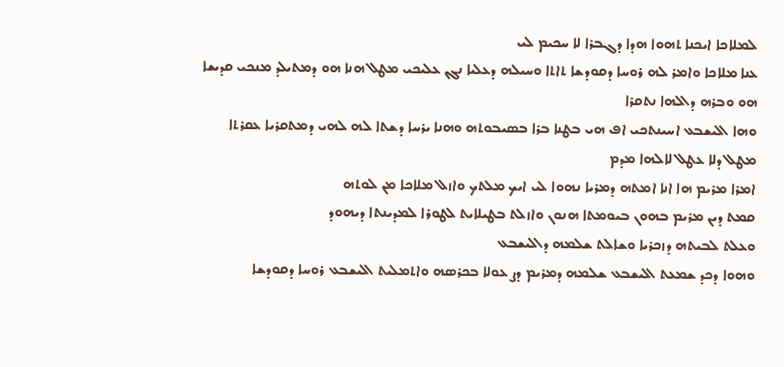ܠܡܠܐܟܐ ܐܝܟܢܐ ܬܗܘܐ ܗܕܐ ܕܓܒܪܐ ܠܐ ܚܟܝܡ ܠܝ
ܥܢܐ ܡܠܐܟܐ ܘܐܡܪ ܠܗ ܪܘܚܐ ܕܩܘܕܫܐ ܬܐܬܐ ܘܚܝܠܗ ܕܥܠܝܐ ܢܓܢ ܥܠܝܟܝ ܡܛܠ ܗܢܐ ܗܘ ܕܡܬܝܠܕ ܡܢܟܝ ܩܕܝܫܐ ܗܘ ܘܒܪܗ ܕܐܠܗܐ ܢܬܩܪܐ
ܘܗܐ ܐܠܝܫܒܥ ܐܚܝܢܬܟܝ ܐܦ ܗܝ ܒܛܢܐ ܒܪܐ ܒܣܝܒܘܬܗ ܘܗܢܐ ܝܪܚܐ ܕܫܬܐ ܠܗ ܠܗܝ ܕܡܬܩܪܝܐ ܥܩܪܬܐ
ܡܛܠ ܕܠܐ ܥܛܠ ܠܐܠܗܐ ܡܕܡ
ܐܡܪܐ ܡܪܝܡ ܗܐ ܐܢܐ ܐܡܬܗ ܕܡܪܝܐ ܢܗܘܐ ܠܝ ܐܝܟ ܡܠܬܟ ܘܐܙܠ ܡܠܐܟܐ ܡܢ ܠܘܬܗ
ܩܡܬ ܕܝܢ ܡܪܝܡ ܒܗܘܢ ܒܝܘܡܬܐ ܗܢܘܢ ܘܐܙܠܬ ܒܛܝܠܐܝܬ ܠܛܘܪܐ ܠܡܕܝܢܬܐ ܕܝܗܘܕ
ܘܥܠܬ ܠܒܝܬܗ ܕܙܟܪܝܐ ܘܫܐܠܬ ܫܠܡܗ ܕܐܠܝܫܒܥ
ܘܗܘܐ ܕܟܕ ܫܡܥܬ ܐܠܝܫܒܥ ܫܠܡܗ ܕܡܪܝܡ ܕܨ ܥܘܠܐ ܒܟܪܣܗ ܘܐܬܡܠܝܬ ܐܠܝܫܒܥ ܪܘܚܐ ܕܩܘܕܫܐ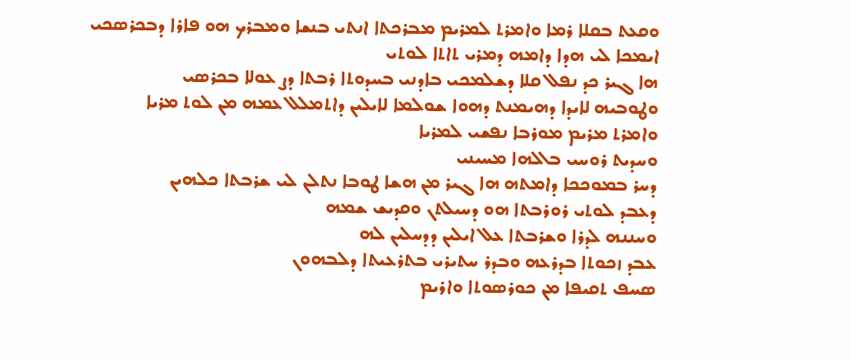ܘܩܥܬ ܒܩܠܐ ܪܡܐ ܘܐܡܪܬ ܠܡܪܝܡ ܡܒܪܟܬܐ ܐܢܬܝ ܒܢܫܐ ܘܡܒܪܟ ܗܘ ܦܐܪܐ ܕܒܟܪܣܟܝ
ܐܝܡܟܐ ܠܝ ܗܕܐ ܕܐܡܗ ܕܡܪܝ ܬܐܬܐ ܠܘܬܝ
ܗܐ ܓܝܪ ܟܕ ܢܦܠ ܩܠܐ ܕܫܠܡܟܝ ܒܐܕܢܝ ܒܚܕܘܬܐ ܪܒܬܐ ܕܨ ܥܘܠܐ ܒܟܪܣܝ
ܘܛܘܒܝܗ ܠܐܝܕܐ ܕܗܝܡܢܬ ܕܗܘܐ ܫܘܠܡܐ ܠܐܝܠܝܢ ܕܐܬܡܠܠ ܥܡܗ ܡܢ ܠܘܬ ܡܪܝܐ
ܘܐܡܪܬ ܡܪܝܡ ܡܘܪܒܐ ܢܦܫܝ ܠܡܪܝܐ
ܘܚܕܝܬ ܪܘܚܝ ܒܐܠܗܐ ܡܚܝܢܝ
ܕܚܪ ܒܡܘܟܟܐ ܕܐܡܬܗ ܗܐ ܓܝܪ ܡܢ ܗܫܐ ܛܘܒܐ ܢܬܠܢ ܠܝ ܫܪܒܬܐ ܟܠܗܝܢ
ܕܥܒܕ ܠܘܬܝ ܪܘܪܒܬܐ ܗܘ ܕܚܝܠܬܢ ܘܩܕܝܫ ܫܡܗ
ܘܚܢܢܗ ܠܕܪܐ ܘܫܪܒܬܐ ܥܠ ܐܝܠܝܢ ܕܕܚܠܝܢ ܠܗ
ܥܒܕ ܙܟܘܬܐ ܒܕܪܥܗ ܘܒܕܪ ܚܬܝܪܝ ܒܬܪܥܝܬܐ ܕܠܒܗܘܢ
ܣܚܦ ܬܩܝܦܐ ܡܢ ܟܘܪܣܘܬܐ ܘܐܪܝܡ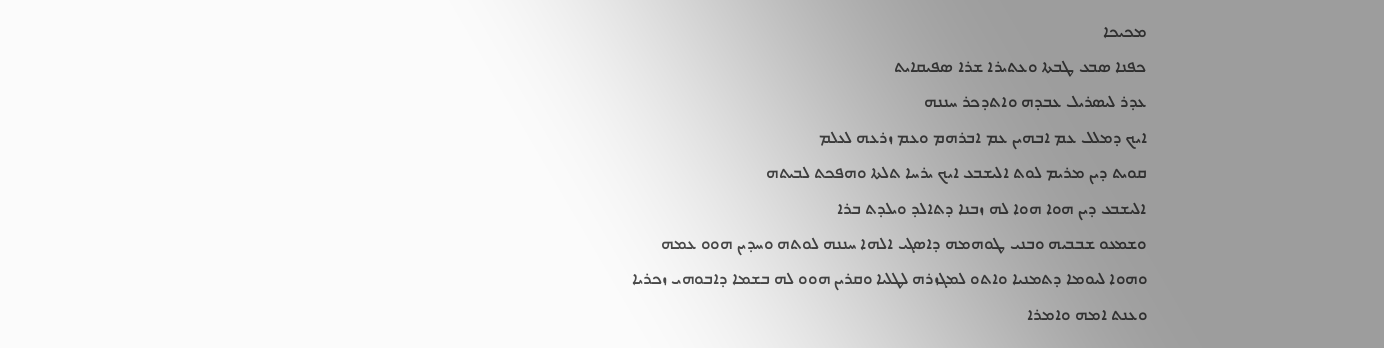ܡܟܝܟܐ
ܟܦܢܐ ܣܒܥ ܛܒܬܐ ܘܥܬܝܪܐ ܫܪܐ ܣܦܝܩܐܝܬ
ܥܕܪ ܠܝܣܪܝܠ ܥܒܕܗ ܘܐܬܕܟܪ ܚܢܢܗ
ܐܝܟ ܕܡܠܠ ܥܡ ܐܒܗܝܢ ܥܡ ܐܒܪܗܡ ܘܥܡ ܙܪܥܗ ܠܥܠܡ
ܩܘܝܬ ܕܝܢ ܡܪܝܡ ܠܘܬ ܐܠܝܫܒܥ ܐܝܟ ܝܪܚܐ ܬܠܬܐ ܘܗܦܟܬ ܠܒܝܬܗ
ܐܠܝܫܒܥ ܕܝܢ ܗܘܐ ܗܘܐ ܠܗ ܙܒܢܐ ܕܬܐܠܕ ܘܝܠܕܬ ܒܪܐ
ܘܫܡܥܘ ܫܒܒܝܗ ܘܒܢܝ ܛܘܗܡܗ ܕܐܣܓܝ ܐܠܗܐ ܚܢܢܗ ܠܘܬܗ ܘܚܕܝܢ ܗܘܘ ܥܡܗ
ܘܗܘܐ ܠܝܘܡܐ ܕܬܡܢܝܐ ܘܐܬܘ ܠܡܓܙܪܗ ܠܛܠܝܐ ܘܩܪܝܢ ܗܘܘ ܠܗ ܒܫܡܐ ܕܐܒܘܗܝ ܙܟܪܝܐ
ܘܥܢܬ ܐܡܗ ܘܐܡܪܐ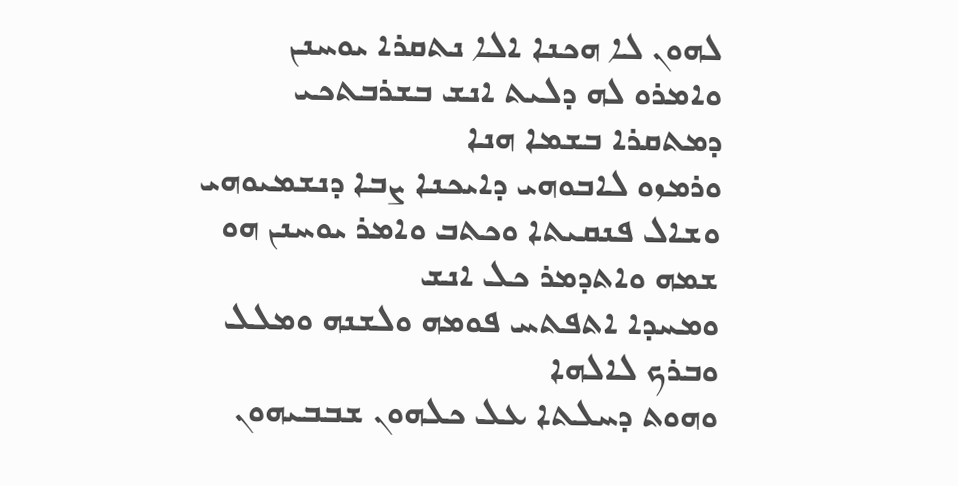ܠܗܘܢ ܠܐ ܗܟܢܐ ܐܠܐ ܢܬܩܪܐ ܝܘܚܢܢ
ܘܐܡܪܘ ܠܗ ܕܠܝܬ ܐܢܫ ܒܫܪܒܬܟܝ ܕܡܬܩܪܐ ܒܫܡܐ ܗܢܐ
ܘܪܡܙܘ ܠܐܒܘܗܝ ܕܐܝܟܢܐ ܨܒܐ ܕܢܫܡܝܘܗܝ
ܘܫܐܠ ܦܢܩܝܬܐ ܘܟܬܒ ܘܐܡܪ ܝܘܚܢܢ ܗܘ ܫܡܗ ܘܐܬܕܡܪ ܟܠ ܐܢܫ
ܘܡܚܕܐ ܐܬܦܬܚ ܦܘܡܗ ܘܠܫܢܗ ܘܡܠܠ ܘܒܪܟ ܠܐܠܗܐ
ܘܗܘܬ ܕܚܠܬܐ ܥܠ ܟܠܗܘܢ ܫܒܒܝܗܘܢ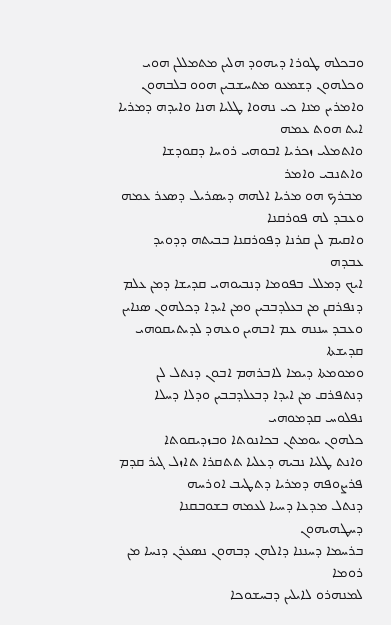ܘܒܟܠܗ ܛܘܪܐ ܕܝܗܘܕ ܗܠܝܢ ܡܬܡܠܠܢ ܗܘܝ
ܘܟܠܗܘܢ ܕܫܡܥܘ ܡܬܚܫܒܝܢ ܗܘܘ ܒܠܒܗܘܢ ܘܐܡܪܝܢ ܡܢܐ ܟܝ ܢܗܘܐ ܛܠܝܐ ܗܢܐ ܘܐܝܕܗ ܕܡܪܝܐ ܐܝܬ ܗܘܬ ܥܡܗ
ܘܐܬܡܠܝ ܙܟܪܝܐ ܐܒܘܗܝ ܪܘܚܐ ܕܩܘܕܫܐ ܘܐܬܢܒܝ ܘܐܡܪ
ܡܒܪܟ ܗܘ ܡܪܝܐ ܐܠܗܗ ܕܝܣܪܝܠ ܕܣܥܪ ܥܡܗ ܘܥܒܕ ܠܗ ܦܘܪܩܢܐ
ܘܐܩܝܡ ܠܢ ܩܪܢܐ ܕܦܘܪܩܢܐ ܒܒܝܬܗ ܕܕܘܝܕ ܥܒܕܗ
ܐܝܟ ܕܡܠܠ ܒܦܘܡܐ ܕܢܒܝܘܗܝ ܩܕܝܫܐ ܕܡܢ ܥܠܡ
ܕܢܦܪܩܢ ܡܢ ܒܥܠܕܒܒܝܢ ܘܡܢ ܐܝܕܐ ܕܟܠܗܘܢ ܣܢܐܝܢ
ܘܥܒܕ ܚܢܢܗ ܥܡ ܐܒܗܝܢ ܘܥܗܕ ܠܕܝܬܝܩܘܗܝ ܩܕܝܫܬܐ
ܘܡܘܡܬܐ ܕܝܡܐ ܠܐܒܪܗܡ ܐܒܘܢ ܕܢܬܠ ܠܢ
ܕܢܬܦܪܩ ܡܢ ܐܝܕܐ ܕܒܥܠܕܒܒܝܢ ܘܕܠܐ ܕܚܠܐ ܢܦܠܘܚ ܩܕܡܘܗܝ
ܟܠܗܘܢ ܝܘܡܬܢ ܒܟܐܢܘܬܐ ܘܒܙܕܝܩܘܬܐ
ܘܐܢܬ ܛܠܝܐ ܢܒܝܗ ܕܥܠܝܐ ܬܬܩܪܐ ܬܐܙܠ ܓܝܪ ܩܕܡ ܦܪܨܘܦܗ ܕܡܪܝܐ ܕܬܛܝܒ ܐܘܪܚܗ
ܕܢܬܠ ܡܕܥܐ ܕܚܝܐ ܠܥܡܗ ܒܫܘܒܩܢܐ ܕܚܛܗܝܗܘܢ
ܒܪܚܡܐ ܕܚܢܢܐ ܕܐܠܗܢ ܕܒܗܘܢ ܢܣܥܪܢ ܕܢܚܐ ܡܢ ܪܘܡܐ
ܠܡܢܗܪܘ ܠܐܝܠܝܢ ܕܒܚܫܘܟܐ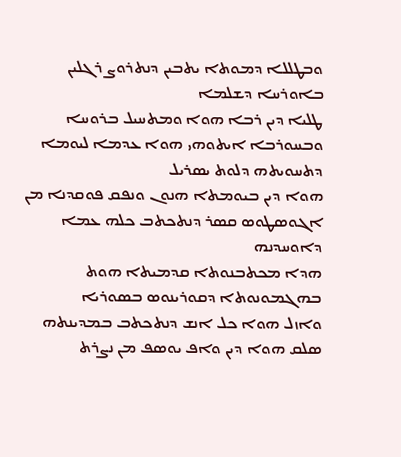ܘܒܛܠܠܐ ܕܡܘܬܐ ܝܬܒܝܢ ܕܢܬܪܘܨ ܪܓܠܝܢ ܒܐܘܪܚܐ ܕܫܠܡܐ
ܛܠܝܐ ܕܝܢ ܪܒܐ ܗܘܐ ܘܡܬܚܝܠ ܒܪܘܚܐ ܘܒܚܘܪܒܐ ܐܝܬܘܗܝ ܗܘܐ ܥܕܡܐ ܠܝܘܡܐ ܕܬܚܘܝܬܗ ܕܠܘܬ ܝܣܪܝܠ
ܗܘܐ ܕܝܢ ܒܝܘܡܬܐ ܗܢܘܢ ܘܢܦܩ ܦܘܩܕܢܐ ܡܢ ܐܓܘܣܛܘܣ ܩܣܪ ܕܢܬܟܬܒ ܟܠܗ ܥܡܐ ܕܐܘܚܕܢܗ
ܗܕܐ ܡܟܬܒܢܘܬܐ ܩܕܡܝܬܐ ܗܘܬ ܒܗܓܡܘܢܘܬܐ ܕܩܘܪܝܢܘܣ ܒܣܘܪܝܐ
ܘܐܙܠ ܗܘܐ ܟܠ ܐܢܫ ܕܢܬܟܬܒ ܒܡܕܝܢܬܗ
ܣܠܩ ܗܘܐ ܕܝܢ ܘܐܦ ܝܘܣܦ ܡܢ ܢܨܪܬ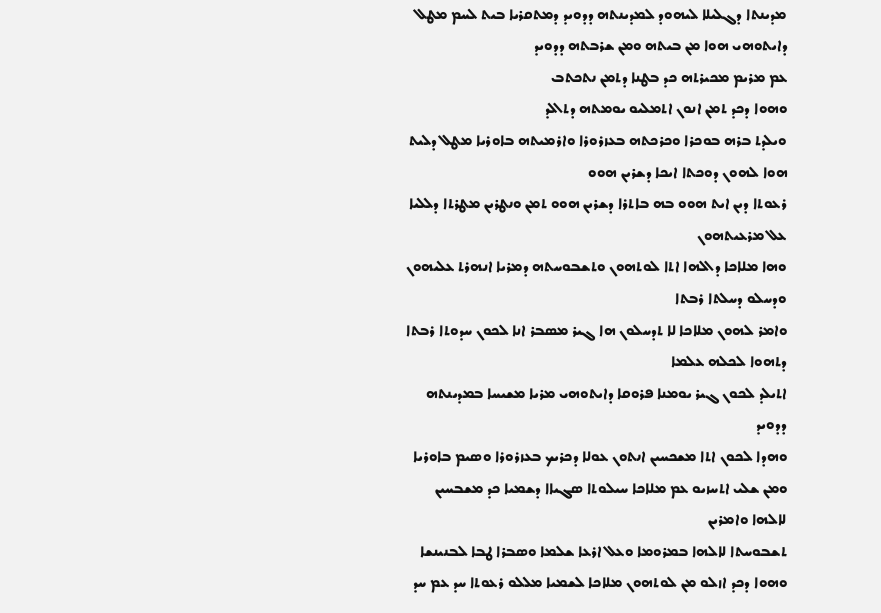ܡܕܝܢܬܐ ܕܓܠܝܠܐ ܠܝܗܘܕ ܠܡܕܝܢܬܗ ܕܕܘܝܕ ܕܡܬܩܪܝܐ ܒܝܬ ܠܚܡ ܡܛܠ ܕܐܝܬܘܗܝ ܗܘܐ ܡܢ ܒܝܬܗ ܘܡܢ ܫܪܒܬܗ ܕܕܘܝܕ
ܥܡ ܡܪܝܡ ܡܟܝܪܬܗ ܟܕ ܒܛܢܐ ܕܬܡܢ ܢܬܟܬܒ
ܘܗܘܐ ܕܟܕ ܬܡܢ ܐܢܘܢ ܐܬܡܠܝܘ ܝܘܡܬܗ ܕܬܐܠܕ
ܘܝܠܕܬ ܒܪܗ ܒܘܟܪܐ ܘܟܪܟܬܗ ܒܥܙܪܘܪܐ ܘܐܪܡܝܬܗ ܒܐܘܪܝܐ ܡܛܠ ܕܠܝܬ ܗܘܐ ܠܗܘܢ ܕܘܟܬܐ ܐܝܟܐ ܕܫܪܝܢ ܗܘܘ
ܪܥܘܬܐ ܕܝܢ ܐܝܬ ܗܘܘ ܒܗ ܒܐܬܪܐ ܕܫܪܝܢ ܗܘܘ ܬܡܢ ܘܢܛܪܝܢ ܡܛܪܬܐ ܕܠܠܝܐ ܥܠ ܡܪܥܝܬܗܘܢ
ܘܗܐ ܡܠܐܟܐ ܕܐܠܗܐ ܐܬܐ ܠܘܬܗܘܢ ܘܬܫܒܘܚܬܗ ܕܡܪܝܐ ܐܢܗܪܬ ܥܠܝܗܘܢ ܘܕܚܠܘ ܕܚܠܬܐ ܪܒܬܐ
ܘܐܡܪ ܠܗܘܢ ܡܠܐܟܐ ܠܐ ܬܕܚܠܘܢ ܗܐ ܓܝܪ ܡܣܒܪ ܐܢܐ ܠܟܘܢ ܚܕܘܬܐ ܪܒܬܐ ܕܬܗܘܐ ܠܟܠܗ ܥܠܡܐ
ܐܬܝܠܕ ܠܟܘܢ ܓܝܪ ܝܘܡܢܐ ܦܪܘܩܐ ܕܐܝܬܘܗܝ ܡܪܝܐ ܡܫܝܚܐ ܒܡܕܝܢܬܗ ܕܕܘܝܕ
ܘܗܕܐ ܠܟܘܢ ܐܬܐ ܡܫܟܚܝܢ ܐܢܬܘܢ ܥܘܠܐ ܕܟܪܝܟ ܒܥܙܪܘܪܐ ܘܣܝܡ ܒܐܘܪܝܐ
ܘܡܢ ܫܠܝ ܐܬܚܙܝܘ ܥܡ ܡܠܐܟܐ ܚܝܠܘܬܐ ܣܓܝܐܐ ܕܫܡܝܐ ܟܕ ܡܫܒܚܝܢ ܠܐܠܗܐ ܘܐܡܪܝܢ
ܬܫܒܘܚܬܐ ܠܐܠܗܐ ܒܡܪܘܡܐ ܘܥܠ ܐܪܥܐ ܫܠܡܐ ܘܣܒܪܐ ܛܒܐ ܠܒܢܝܢܫܐ
ܘܗܘܐ ܕܟܕ ܐܙܠܘ ܡܢ ܠܘܬܗܘܢ ܡܠܐܟܐ ܠܫܡܝܐ ܡܠܠܘ ܪܥܘܬܐ ܚܕ ܥܡ ܚܕ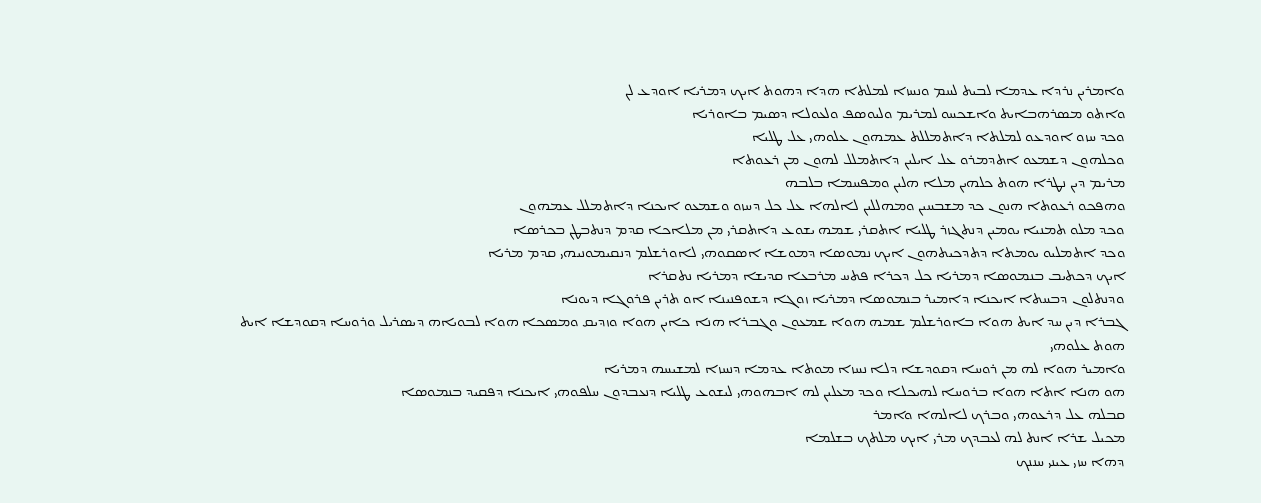ܘܐܡܪܝܢ ܢܪܕܐ ܥܕܡܐ ܠܒܝܬ ܠܚܡ ܘܢܚܙܐ ܠܡܠܬܐ ܗܕܐ ܕܗܘܬ ܐܝܟ ܕܡܪܝܐ ܐܘܕܥ ܠܢ
ܘܐܬܘ ܡܣܪܗܒܐܝܬ ܘܐܫܟܚܘ ܠܡܪܝܡ ܘܠܝܘܣܦ ܘܠܥܘܠܐ ܕܣܝܡ ܒܐܘܪܝܐ
ܘܟܕ ܚܙܘ ܐܘܕܥܘ ܠܡܠܬܐ ܕܐܬܡܠܠܬ ܥܡܗܘܢ ܥܠܘܗܝ ܥܠ ܛܠܝܐ
ܘܟܠܗܘܢ ܕܫܡܥܘ ܐܬܕܡܪܘ ܥܠ ܐܝܠܝܢ ܕܐܬܡܠܠ ܠܗܘܢ ܡܢ ܪܥܘܬܐ
ܡܪܝܡ ܕܝܢ ܢܛܪܐ ܗܘܬ ܟܠܗܝܢ ܡܠܐ ܗܠܝܢ ܘܡܦܚܡܐ ܒܠܒܗ
ܘܗܦܟܘ ܪܥܘܬܐ ܗܢܘܢ ܟܕ ܡܫܒܚܝܢ ܘܡܗܠܠܝܢ ܠܐܠܗܐ ܥܠ ܟܠ ܕܚܙܘ ܘܫܡܥܘ ܐܝܟܢܐ ܕܐܬܡܠܠ ܥܡܗܘܢ
ܘܟܕ ܡܠܘ ܬܡܢܝܐ ܝܘܡܝܢ ܕܢܬܓܙܪ ܛܠܝܐ ܐܬܩܪܝ ܫܡܗ ܝܫܘܥ ܕܐܬܩܪܝ ܡܢ ܡܠܐܟܐ ܩܕܡ ܕܢܬܒܛܢ ܒܟܪܣܐ
ܘܟܕ ܐܬܡܠܝܘ ܝܘܡܬܐ ܕܬܕܟܝܬܗܘܢ ܐܝܟ ܢܡܘܣܐ ܕܡܘܫܐ ܐܣܩܘܗܝ ܠܐܘܪܫܠܡ ܕܢܩܝܡܘܢܝܗܝ ܩܕܡ ܡܪܝܐ
ܐܝܟ ܕܟܬܝܒ ܒܢܡܘܣܐ ܕܡܪܝܐ ܟܠ ܕܟܪܐ ܦܬܚ ܡܪܒܥܐ ܩܕܝܫܐ ܕܡܪܝܐ ܢܬܩܪܐ
ܘܕܢܬܠܘܢ ܕܒܚܬܐ ܐܝܟܢܐ ܕܐܡܝܪ ܒܢܡܘܣܐ ܕܡܪܝܐ ܙܘܓܐ ܕܫܘܦܢܝܢܐ ܐܘ ܬܪܝܢ ܦܪܘܓܐ ܕܝܘܢܐ
ܓܒܪܐ ܕܝܢ ܚܕ ܐܝܬ ܗܘܐ ܒܐܘܪܫܠܡ ܫܡܗ ܗܘܐ ܫܡܥܘܢ ܘܓܒܪܐ ܗܢܐ ܟܐܝܢ ܗܘܐ ܘܙܕܝܩ ܘܡܣܟܐ ܗܘܐ ܠܒܘܝܐܗ ܕܝܣܪܝܠ ܘܪܘܚܐ ܕܩܘܕܫܐ ܐܝܬ ܗܘܬ ܥܠܘܗܝ
ܘܐܡܝܪ ܗܘܐ ܠܗ ܡܢ ܪܘܚܐ ܕܩܘܕܫܐ ܕܠܐ ܢܚܙܐ ܡܘܬܐ ܥܕܡܐ ܕܢܚܙܐ ܠܡܫܝܚܗ ܕܡܪܝܐ
ܗܘ ܗܢܐ ܐܬܐ ܗܘܐ ܒܪܘܚܐ ܠܗܝܟܠܐ ܘܟܕ ܡܥܠܝܢ ܠܗ ܐܒܗܘܗܝ ܠܝܫܘܥ ܛܠܝܐ ܕܢܥܒܕܘܢ ܚܠܦܘܗܝ ܐܝܟܢܐ ܕܦܩܝܕ ܒܢܡܘܣܐ
ܩܒܠܗ ܥܠ ܕܪܥܘܗܝ ܘܒܪܟ ܠܐܠܗܐ ܘܐܡܪ
ܡܟܝܠ ܫܪܐ ܐܢܬ ܠܗ ܠܥܒܕܟ ܡܪܝ ܐܝܟ ܡܠܬܟ ܒܫܠܡܐ
ܕܗܐ ܚܙܝ ܥܝܢܝ ܚܢܢܟ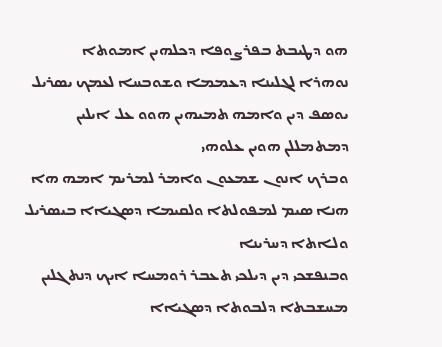ܗܘ ܕܛܝܒܬ ܒܦܪܨܘܦܐ ܕܟܠܗܝܢ ܐܡܘܬܐ
ܢܘܗܪܐ ܠܓܠܝܢܐ ܕܥܡܡܐ ܘܫܘܒܚܐ ܠܥܡܟ ܝܣܪܝܠ
ܝܘܣܦ ܕܝܢ ܘܐܡܗ ܬܡܝܗܝܢ ܗܘܘ ܥܠ ܐܝܠܝܢ ܕܡܬܡܠܠܢ ܗܘܝܢ ܥܠܘܗܝ
ܘܒܪܟ ܐܢܘܢ ܫܡܥܘܢ ܘܐܡܪ ܠܡܪܝܡ ܐܡܗ ܗܐ ܗܢܐ ܣܝܡ ܠܡܦܘܠܬܐ ܘܠܩܝܡܐ ܕܣܓܝܐܐ ܒܝܣܪܝܠ ܘܠܐܬܐ ܕܚܪܝܢܐ
ܘܒܢܦܫܟܝ ܕܝܢ ܕܝܠܟܝ ܬܥܒܪ ܪܘܡܚܐ ܐܝܟ ܕܢܬܓܠܝܢ ܡܚܫܒܬܐ ܕܠܒܘܬܐ ܕܣܓܝܐܐ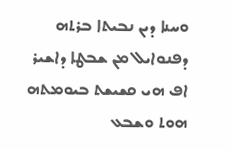ܘܚܢܐ ܕܝܢ ܢܒܝܬܐ ܒܪܬܗ ܕܦܢܘܐܝܠ ܡܢ ܫܒܛܐ ܕܐܫܝܪ ܐܦ ܗܝ ܩܫܝܫܬ ܒܝܘܡܬܗ ܗܘܬ ܘܫܒܥ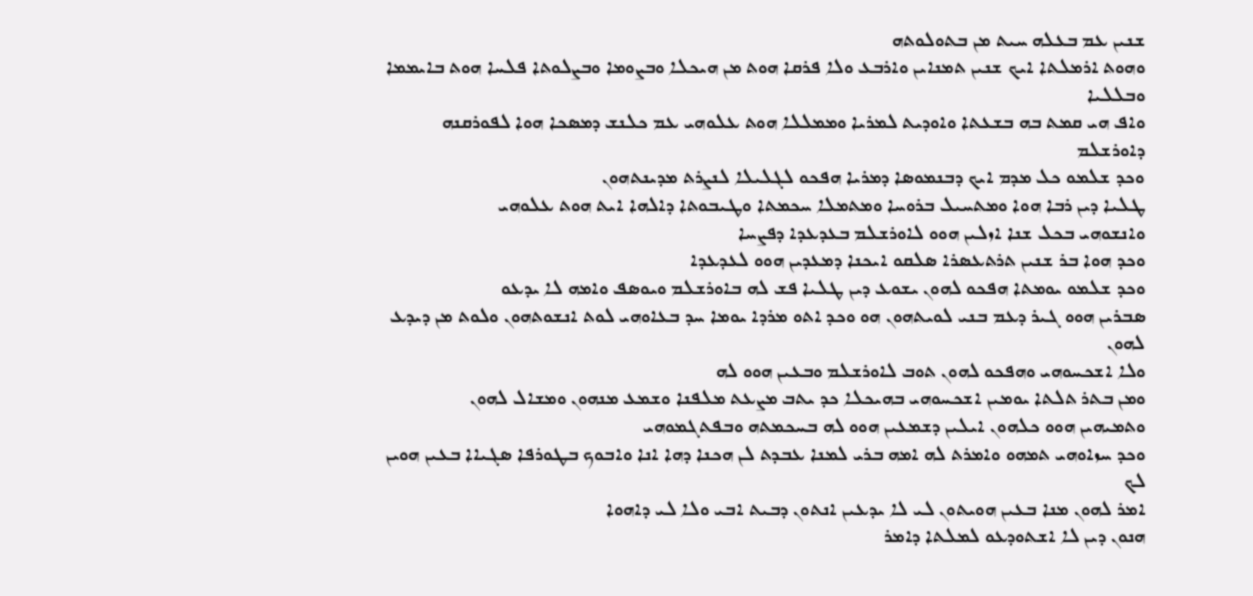ܫܢܝܢ ܥܡ ܒܥܠܗ ܚܝܬ ܡܢ ܒܬܘܠܘܬܗ
ܘܗܘܬ ܐܪܡܠܬܐ ܐܝܟ ܫܢܝܢ ܬܡܢܐܝܢ ܘܐܪܒܥ ܘܠܐ ܦܪܩܐ ܗܘܬ ܡܢ ܗܝܟܠܐ ܘܒܨܘܡܐ ܘܒܨܠܘܬܐ ܦܠܚܐ ܗܘܬ ܒܐܝܡܡܐ ܘܒܠܠܝܐ
ܘܐܦ ܗܝ ܩܡܬ ܒܗ ܒܫܥܬܐ ܘܐܘܕܝܬ ܠܡܪܝܐ ܘܡܡܠܠܐ ܗܘܬ ܥܠܘܗܝ ܥܡ ܟܠܢܫ ܕܡܣܟܐ ܗܘܐ ܠܦܘܪܩܢܗ ܕܐܘܪܫܠܡ
ܘܟܕ ܫܠܡܘ ܟܠ ܡܕܡ ܐܝܟ ܕܒܢܡܘܣܐ ܕܡܪܝܐ ܗܦܟܘ ܠܓܠܝܠܐ ܠܢܨܪܬ ܡܕܝܢܬܗܘܢ
ܛܠܝܐ ܕܝܢ ܪܒܐ ܗܘܐ ܘܡܬܚܝܠ ܒܪܘܚܐ ܘܡܬܡܠܐ ܚܟܡܬܐ ܘܛܝܒܘܬܐ ܕܐܠܗܐ ܐܝܬ ܗܘܬ ܥܠܘܗܝ
ܘܐܢܫܘܗܝ ܒܟܠ ܫܢܐ ܐܙܠܝܢ ܗܘܘ ܠܐܘܪܫܠܡ ܒܥܕܥܕܐ ܕܦܨܚܐ
ܘܟܕ ܗܘܐ ܒܪ ܫܢܝܢ ܬܪܬܥܣܪܐ ܣܠܩܘ ܐܝܟܢܐ ܕܡܥܕܝܢ ܗܘܘ ܠܥܕܥܕܐ
ܘܟܕ ܫܠܡܘ ܝܘܡܬܐ ܗܦܟܘ ܠܗܘܢ ܝܫܘܥ ܕܝܢ ܛܠܝܐ ܦܫ ܠܗ ܒܐܘܪܫܠܡ ܘܝܘܣܦ ܘܐܡܗ ܠܐ ܝܕܥܘ
ܣܒܪܝܢ ܗܘܘ ܓܝܪ ܕܥܡ ܒܢܝ ܠܘܝܬܗܘܢ ܗܘ ܘܟܕ ܐܬܘ ܡܪܕܐ ܝܘܡܐ ܚܕ ܒܥܐܘܗܝ ܠܘܬ ܐܢܫܘܬܗܘܢ ܘܠܘܬ ܡܢ ܕܝܕܥ ܠܗܘܢ
ܘܠܐ ܐܫܟܚܘܗܝ ܘܗܦܟܘ ܠܗܘܢ ܬܘܒ ܠܐܘܪܫܠܡ ܘܒܥܝܢ ܗܘܘ ܠܗ
ܘܡܢ ܒܬܪ ܬܠܬܐ ܝܘܡܝܢ ܐܫܟܚܘܗܝ ܒܗܝܟܠܐ ܟܕ ܝܬܒ ܡܨܥܬ ܡܠܦܢܐ ܘܫܡܥ ܡܢܗܘܢ ܘܡܫܐܠ ܠܗܘܢ
ܘܬܡܝܗܝܢ ܗܘܘ ܟܠܗܘܢ ܐܝܠܝܢ ܕܫܡܥܝܢ ܗܘܘ ܠܗ ܒܚܟܡܬܗ ܘܒܦܬܓܡܘܗܝ
ܘܟܕ ܚܙܐܘܗܝ ܬܡܗܘ ܘܐܡܪܬ ܠܗ ܐܡܗ ܒܪܝ ܠܡܢܐ ܥܒܕܬ ܠܢ ܗܟܢܐ ܕܗܐ ܐܢܐ ܘܐܒܘܟ ܒܛܘܪܦܐ ܣܓܝܐܐ ܒܥܝܢ ܗܘܝܢ ܠܟ
ܐܡܪ ܠܗܘܢ ܡܢܐ ܒܥܝܢ ܗܘܝܬܘܢ ܠܝ ܠܐ ܝܕܥܝܢ ܐܢܬܘܢ ܕܒܝܬ ܐܒܝ ܘܠܐ ܠܝ ܕܐܗܘܐ
ܗܢܘܢ ܕܝܢ ܠܐ ܐܫܬܘܕܥܘ ܠܡܠܬܐ ܕܐܡܪ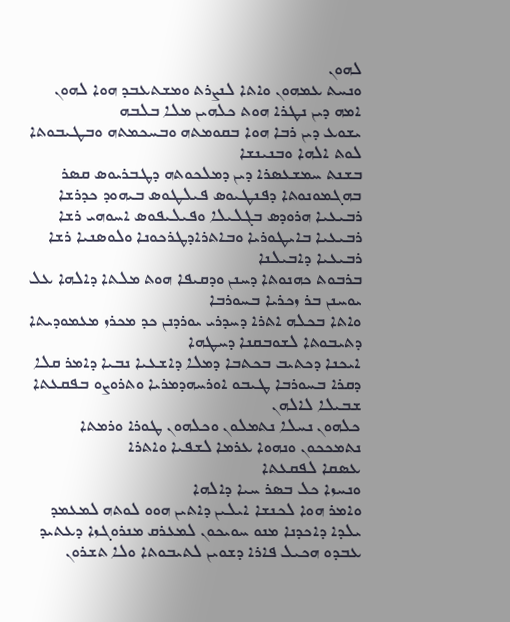ܠܗܘܢ
ܘܢܚܬ ܥܡܗܘܢ ܘܐܬܐ ܠܢܨܪܬ ܘܡܫܬܥܒܕ ܗܘܐ ܠܗܘܢ ܐܡܗ ܕܝܢ ܢܛܪܐ ܗܘܬ ܟܠܗܝܢ ܡܠܐ ܒܠܒܗ
ܝܫܘܥ ܕܝܢ ܪܒܐ ܗܘܐ ܒܩܘܡܬܗ ܘܒܚܟܡܬܗ ܘܒܛܝܒܘܬܐ ܠܘܬ ܐܠܗܐ ܘܒܢܝܢܫܐ
ܒܫܢܬ ܚܡܫܥܣܪܐ ܕܝܢ ܕܡܠܟܘܬܗ ܕܛܒܪܝܘܣ ܩܣܪ ܒܗܓܡܘܢܘܬܐ ܕܦܢܛܝܘܣ ܦܝܠܛܘܣ ܒܝܗܘܕ ܟܕܪܫܐ ܪܒܝܥܝܐ ܗܪܘܕܣ ܒܓܠܝܠܐ ܘܦܝܠܝܦܘܣ ܐܚܘܗܝ ܪܫܐ ܪܒܝܥܝܐ ܒܐܝܛܘܪܝܐ ܘܒܐܬܪܐܕܛܪܟܘܢܐ ܘܠܘܣܢܝܐ ܪܫܐ ܪܒܝܥܝܐ ܕܐܒܝܠܢܐ
ܒܪܒܘܬ ܟܗܢܘܬܐ ܕܚܢܢ ܘܕܩܝܦܐ ܗܘܬ ܡܠܬܐ ܕܐܠܗܐ ܥܠ ܝܘܚܢܢ ܒܪ ܙܟܪܝܐ ܒܚܘܪܒܐ
ܘܐܬܐ ܒܟܠܗ ܐܬܪܐ ܕܚܕܪܝ ܝܘܪܕܢܢ ܟܕ ܡܟܪܙ ܡܥܡܘܕܝܬܐ ܕܬܝܒܘܬܐ ܠܫܘܒܩܢܐ ܕܚܛܗܐ
ܐܝܟܢܐ ܕܟܬܝܒ ܒܟܬܒܐ ܕܡܠܐ ܕܐܫܥܝܐ ܢܒܝܐ ܕܐܡܪ ܩܠܐ ܕܩܪܐ ܒܚܘܪܒܐ ܛܝܒܘ ܐܘܪܚܗܕܡܪܝܐ ܘܬܪܘܨܘ ܒܦܩܥܬܐ ܫܒܝܠܐ ܠܐܠܗܢ
ܟܠܗܘܢ ܢܚܠܐ ܢܬܡܠܘܢ ܘܟܠܗܘܢ ܛܘܪܐ ܘܪܡܬܐ ܢܬܡܟܟܘܢ ܘܢܗܘܐ ܥܪܡܐ ܠܫܦܝܐ ܘܐܬܪܐ
ܥܣܩܐ ܠܦܩܥܬܐ
ܘܢܚܙܐ ܟܠ ܒܣܪ ܚܝܐ ܕܐܠܗܐ
ܘܐܡܪ ܗܘܐ ܠܟܢܫܐ ܐܝܠܝܢ ܕܐܬܝܢ ܗܘܘ ܠܘܬܗ ܠܡܥܡܕ ܝܠܕܐ ܕܐܟܕܢܐ ܡܢܘ ܚܘܝܟܘܢ ܠܡܥܪܩ ܡܢܪܘܓܙܐ ܕܥܬܝܕ
ܥܒܕܘ ܗܟܝܠ ܦܐܪܐ ܕܫܘܝܢ ܠܬܝܒܘܬܐ ܘܠܐ ܬܫܪܘܢ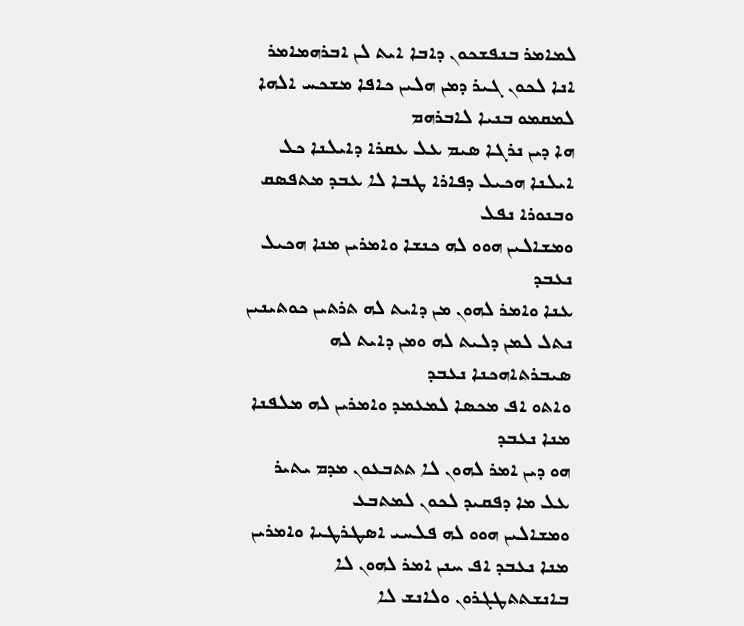ܠܡܐܡܪ ܒܢܦܫܟܘܢ ܕܐܒܐ ܐܝܬ ܠܢ ܐܒܪܗܡܐܡܪ ܐܢܐ ܠܟܘܢ ܓܝܪ ܕܡܢ ܗܠܝܢ ܟܐܦܐ ܡܫܟܚ ܐܠܗܐ ܠܡܩܡܘ ܒܢܝܐ ܠܐܒܪܗܡ
ܗܐ ܕܝܢ ܢܪܓܐ ܣܝܡ ܥܠ ܥܩܪܐ ܕܐܝܠܢܐ ܟܠ ܐܝܠܢܐ ܗܟܝܠ ܕܦܐܪܐ ܛܒܐ ܠܐ ܥܒܕ ܡܬܦܣܩ
ܘܒܢܘܪܐ ܢܦܠ
ܘܡܫܐܠܝܢ ܗܘܘ ܠܗ ܟܢܫܐ ܘܐܡܪܝܢ ܡܢܐ ܗܟܝܠ ܢܥܒܕ
ܥܢܐ ܘܐܡܪ ܠܗܘܢ ܡܢ ܕܐܝܬ ܠܗ ܬܪܬܝܢ ܟܘܬܝܢܝܢ ܢܬܠ ܠܡܢ ܕܠܝܬ ܠܗ ܘܡܢ ܕܐܝܬ ܠܗ ܣܝܒܪܬܐܗܟܢܐ ܢܥܒܕ
ܘܐܬܘ ܐܦ ܡܟܣܐ ܠܡܥܡܕ ܘܐܡܪܝܢ ܠܗ ܡܠܦܢܐ ܡܢܐ ܢܥܒܕ
ܗܘ ܕܝܢ ܐܡܪ ܠܗܘܢ ܠܐ ܬܬܒܥܘܢ ܡܕܡ ܝܬܝܪ ܥܠ ܡܐ ܕܦܩܝܕ ܠܟܘܢ ܠܡܬܒܥ
ܘܡܫܐܠܝܢ ܗܘܘ ܠܗ ܦܠܚܝ ܐܣܛܪܛܝܐ ܘܐܡܪܝܢ ܡܢܐ ܢܥܒܕ ܐܦ ܚܢܢ ܐܡܪ ܠܗܘܢ ܠܐ ܒܐܢܫܬܬܛܓܪܘܢ ܘܠܐܢܫ ܠܐ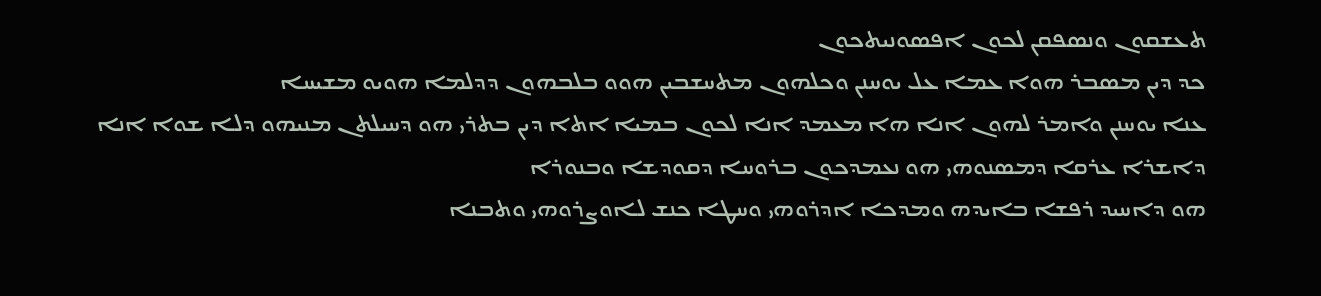ܬܥܫܩܘܢ ܘܢܣܦܩܢ ܠܟܘܢ ܐܦܣܘܢܝܬܟܘܢ
ܟܕ ܕܝܢ ܡܣܒܪ ܗܘܐ ܥܡܐ ܥܠ ܝܘܚܢܢ ܘܟܠܗܘܢ ܡܬܚܫܒܝܢ ܗܘܘ ܒܠܒܗܘܢ ܕܕܠܡܐ ܗܘܝܘ ܡܫܝܚܐ
ܥܢܐ ܝܘܚܢܢ ܘܐܡܪ ܠܗܘܢ ܐܢܐ ܗܐ ܡܥܡܕ ܐܢܐ ܠܟܘܢ ܒܡܝܐ ܐܬܐ ܕܝܢ ܒܬܪܝ ܗܘ ܕܚܝܠܬܢ ܡܢܝܗܘ ܕܠܐ ܫܘܐ ܐܢܐ ܕܐܫܪܐ ܥܪܩܐ ܕܡܣܢܘܗܝ ܗܘ ܢܥܡܕܟܘܢ ܒܪܘܚܐ ܕܩܘܕܫܐ ܘܒܢܘܪܐ
ܗܘ ܕܐܚܝܕ ܪܦܫܐ ܒܐܝܕܗ ܘܡܕܟܐ ܐܕܪܘܗܝ ܘܚܛܐ ܟܢܫ ܠܐܘܨܪܘܗܝ ܘܬܒܢܐ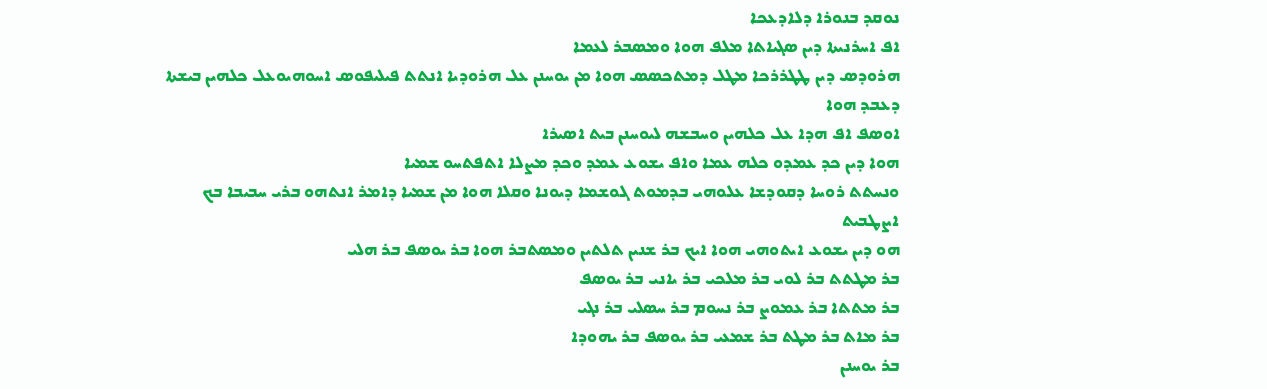ܢܘܩܕ ܒܢܘܪܐ ܕܠܐܕܥܟܐ
ܐܦ ܐܚܪܢܝܬܐ ܕܝܢ ܣܓܝܐܬܐ ܡܠܦ ܗܘܐ ܘܡܣܒܪ ܠܥܡܐ
ܗܪܘܕܣ ܕܝܢ ܛܛܪܪܟܐ ܡܛܠ ܕܡܬܟܣܣ ܗܘܐ ܡܢ ܝܘܚܢܢ ܥܠ ܗܪܘܕܝܐ ܐܢܬܬ ܦܝܠܝܦܘܣ ܐܚܘܗܝܘܥܠ ܟܠܗܝܢ ܒܝܫܬܐ ܕܥܒܕ ܗܘܐ
ܐܘܣܦ ܐܦ ܗܕܐ ܥܠ ܟܠܗܝܢ ܘܚܒܫܗ ܠܝܘܚܢܢ ܒܝܬ ܐܣܝܪܐ
ܗܘܐ ܕܝܢ ܟܕ ܥܡܕܘ ܟܠܗ ܥܡܐ ܘܐܦ ܝܫܘܥ ܥܡܕ ܘܟܕ ܡܨܠܐ ܐܬܦܬܚܘ ܫܡܝܐ
ܘܢܚܬܬ ܪܘܚܐ ܕܩܘܕܫܐ ܥܠܘܗܝ ܒܕܡܘܬ ܓܘܫܡܐ ܕܝܘܢܐ ܘܩܠܐ ܗܘܐ ܡܢ ܫܡܝܐ ܕܐܡܪ ܐܢܬܗܘ ܒܪܝ ܚܒܝܒܐ ܒܟ ܐܨܛܒܝܬ
ܗܘ ܕܝܢ ܝܫܘܥ ܐܝܬܘܗܝ ܗܘܐ ܐܝܟ ܒܪ ܫܢܝܢ ܬܠܬܝܢ ܘܡܣܬܒܪ ܗܘܐ ܒܪ ܝܘܣܦ ܒܪ ܗܠܝ
ܒܪ ܡܛܬܬ ܒܪ ܠܘܝ ܒܪ ܡܠܟܝ ܒܪ ܝܐܢܝ ܒܪ ܝܘܣܦ
ܒܪ ܡܬܬܐ ܒܪ ܥܡܘܨ ܒܪ ܢܚܘܡ ܒܪ ܚܣܠܝ ܒܪ ܢܓܝ
ܒܪ ܡܐܬ ܒܪ ܡܛܬ ܒܪ ܫܡܥܝ ܒܪ ܝܘܣܦ ܒܪ ܝܗܘܕܐ
ܒܪ ܝܘܚܢܢ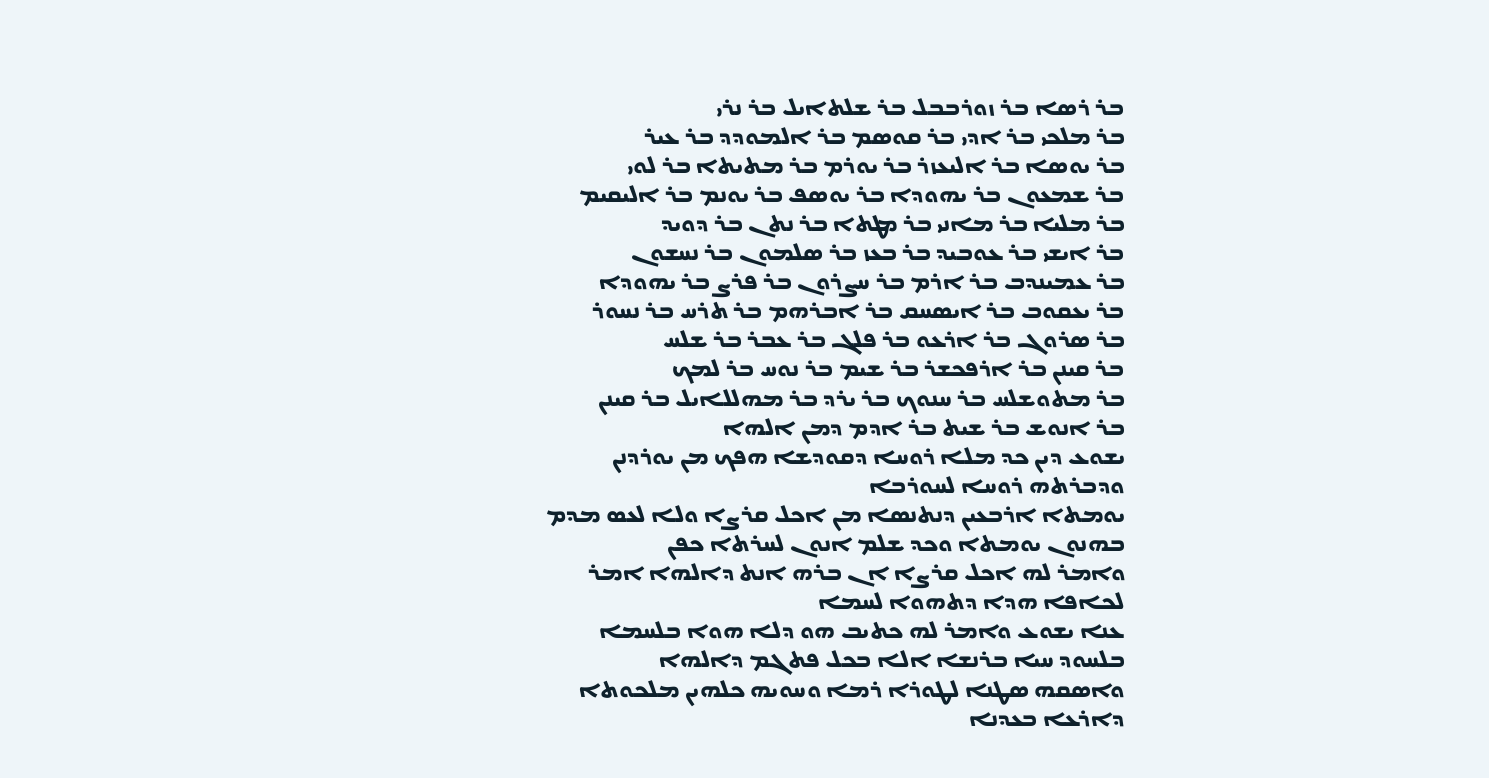ܒܪ ܪܣܐ ܒܪ ܙܘܪܒܒܠ ܒܪ ܫܠܬܐܝܠ ܒܪ ܢܪܝ
ܒܪ ܡܠܟܝ ܒܪ ܐܕܝ ܒܪ ܩܘܣܡ ܒܪ ܐܠܡܘܕܕ ܒܪ ܥܝܪ
ܒܪ ܝܘܣܐ ܒܪ ܐܠܝܥܙܪ ܒܪ ܝܘܪܡ ܒܪ ܡܬܝܬܐ ܒܪ ܠܘܝ
ܒܪ ܫܡܥܘܢ ܒܪ ܝܗܘܕܐ ܒܪ ܝܘܣܦ ܒܪ ܝܘܢܡ ܒܪ ܐܠܝܩܝܡ
ܒܪ ܡܠܝܐ ܒܪ ܡܐܢܝ ܒܪ ܡܛܬܐ ܒܪ ܢܬܢ ܒܪ ܕܘܝܕ
ܒܪ ܐܝܫܝ ܒܪ ܥܘܒܝܕ ܒܪ ܒܥܙ ܒܪ ܣܠܡܘܢ ܒܪ ܢܚܫܘܢ
ܒܪ ܥܡܝܢܕܒ ܒܪ ܐܪܡ ܒܪ ܚܨܪܘܢ ܒܪ ܦܪܨ ܒܪ ܝܗܘܕܐ
ܒܪ ܝܥܩܘܒ ܒܪ ܐܝܣܚܩ ܒܪ ܐܒܪܗܡ ܒܪ ܬܪܚ ܒܪ ܢܚܘܪ
ܒܪ ܣܪܘܓ ܒܪ ܐܪܥܘ ܒܪ ܦܠܓ ܒܪ ܥܒܪ ܒܪ ܫܠܚ
ܒܪ ܩܝܢܢ ܒܪ ܐܪܦܟܫܪ ܒܪ ܫܝܡ ܒܪ ܢܘܚ ܒܪ ܠܡܟ
ܒܪ ܡܬܘܫܠܚ ܒܪ ܚܢܘܟ ܒܪ ܝܪܕ ܒܪ ܡܗܠܠܐܝܠ ܒܪ ܩܝܢܢ
ܒܪ ܐܢܘܫ ܒܪ ܫܝܬ ܒܪ ܐܕܡ ܕܡܢ ܐܠܗܐ
ܝܫܘܥ ܕܝܢ ܟܕ ܡܠܐ ܪܘܚܐ ܕܩܘܕܫܐ ܗܦܟ ܡܢ ܝܘܪܕܢܢ ܘܕܒܪܬܗ ܪܘܚܐ ܠܚܘܪܒܐ
ܝܘܡܬܐ ܐܪܒܥܝܢ ܕܢܬܢܣܐ ܡܢ ܐܟܠ ܩܪܨܐ ܘܠܐ ܠܥܣ ܡܕܡ ܒܗܢܘܢ ܝܘܡܬܐ ܘܟܕ ܫܠܡ ܐܢܘܢ ܠܚܪܬܐ ܟܦܢ
ܘܐܡܪ ܠܗ ܐܟܠ ܩܪܨܐ ܐܢ ܒܪܗ ܐܢܬ ܕܐܠܗܐ ܐܡܪ ܠܟܐܦܐ ܗܕܐ ܕܬܗܘܐ ܠܚܡܐ
ܥܢܐ ܝܫܘܥ ܘܐܡܪ ܠܗ ܟܬܝܒ ܗܘ ܕܠܐ ܗܘܐ ܒܠܚܡܐ ܒܠܚܘܕ ܚܝܐ ܒܪܢܫܐ ܐܠܐ ܒܟܠ ܦܬܓܡ ܕܐܠܗܐ
ܘܐܣܩܗ ܣܛܢܐ ܠܛܘܪܐ ܪܡܐ ܘܚܘܝܗ ܟܠܗܝܢ ܡܠܟܘܬܐ ܕܐܪܥܐ ܒܥܕܢܐ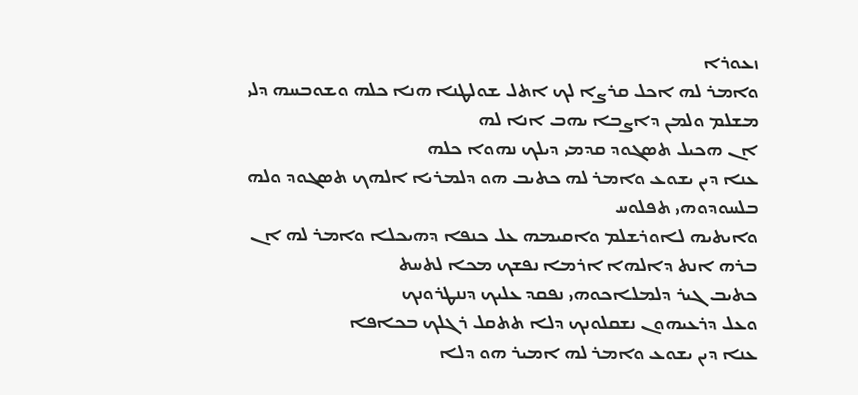ܙܥܘܪܐ
ܘܐܡܪ ܠܗ ܐܟܠ ܩܪܨܐ ܠܟ ܐܬܠ ܫܘܠܛܢܐ ܗܢܐ ܟܠܗ ܘܫܘܒܚܗ ܕܠܝ ܡܫܠܡ ܘܠܡܢ ܕܐܨܒܐ ܝܗܒ ܐܢܐ ܠܗ
ܐܢ ܗܟܝܠ ܬܣܓܘܕ ܩܕܡܝ ܕܝܠܟ ܢܗܘܐ ܟܠܗ
ܥܢܐ ܕܝܢ ܝܫܘܥ ܘܐܡܪ ܠܗ ܟܬܝܒ ܗܘ ܕܠܡܪܝܐ ܐܠܗܟ ܬܣܓܘܕ ܘܠܗ ܒܠܚܘܕܘܗܝ ܬܦܠܘܚ
ܘܐܝܬܝܗ ܠܐܘܪܫܠܡ ܘܐܩܝܡܗ ܥܠ ܟܢܦܐ ܕܗܝܟܠܐ ܘܐܡܪ ܠܗ ܐܢ ܒܪܗ ܐܢܬ ܕܐܠܗܐ ܐܪܡܐ ܢܦܫܟ ܡܟܐ ܠܬܚܬ
ܟܬܝܒ ܓܝܪ ܕܠܡܠܐܟܘܗܝ ܢܦܩܕ ܥܠܝܟ ܕܢܢܛܪܘܢܟ
ܘܥܠ ܕܪܥܝܗܘܢ ܢܫܩܠܘܢܟ ܕܠܐ ܬܬܩܠ ܪܓܠܟ ܒܟܐܦܐ
ܥܢܐ ܕܝܢ ܝܫܘܥ ܘܐܡܪ ܠܗ ܐܡܝܪ ܗܘ ܕܠܐ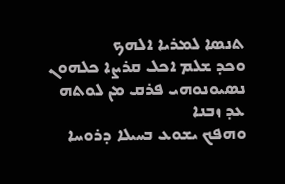ܬܢܣܐ ܠܡܪܝܐ ܐܠܗܟ
ܘܟܕ ܫܠܡ ܐܟܠ ܩܪܨܐ ܟܠܗܘܢ ܢܣܝܘܢܘܗܝ ܦܪܩ ܡܢ ܠܘܬܗ ܥܕ ܙܒܢܐ
ܘܗܦܟ ܝܫܘܥ ܒܚܝܠܐ ܕܪܘܚܐ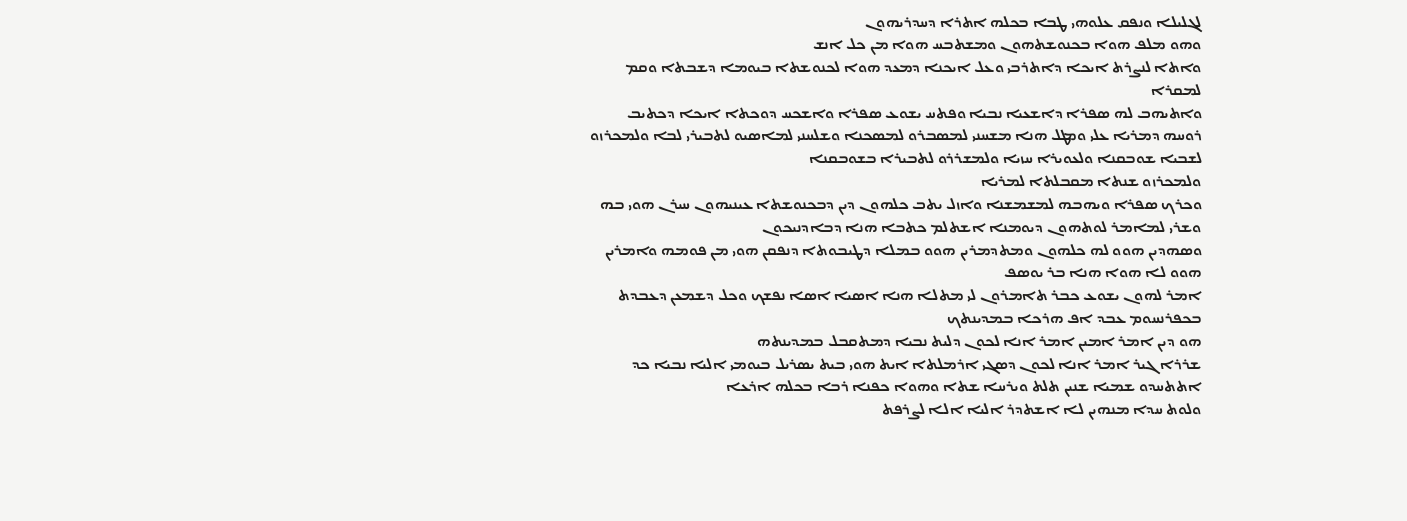ܠܓܠܝܠܐ ܘܢܦܩ ܥܠܘܗܝ ܛܒܐ ܒܟܠܗ ܐܬܪܐ ܕܚܕܪܝܗܘܢ
ܘܗܘ ܡܠܦ ܗܘܐ ܒܟܢܘܫܬܗܘܢ ܘܡܫܬܒܚ ܗܘܐ ܡܢ ܟܠ ܐܢܫ
ܘܐܬܐ ܠܢܨܪܬ ܐܝܟܐ ܕܐܬܪܒܝ ܘܥܠ ܐܝܟܢܐ ܕܡܥܕ ܗܘܐ ܠܟܢܘܫܬܐ ܒܝܘܡܐ ܕܫܒܬܐ ܘܩܡ ܠܡܩܪܐ
ܘܐܬܝܗܒ ܠܗ ܣܦܪܐ ܕܐܫܥܝܐ ܢܒܝܐ ܘܦܬܚ ܝܫܘܥ ܣܦܪܐ ܘܐܫܟܚ ܕܘܟܬܐ ܐܝܟܐ ܕܟܬܝܒ
ܪܘܚܗ ܕܡܪܝܐ ܥܠܝ ܘܡܛܠ ܗܢܐ ܡܫܚܢܝ ܠܡܣܒܪܘ ܠܡܣܟܢܐ ܘܫܠܚܢܝ ܠܡܐܣܝܘ ܠܬܒܝܪܝ ܠܒܐ ܘܠܡܟܪܙܘ ܠܫܒܝܐ ܫܘܒܩܢܐ ܘܠܥܘܝܪܐ ܚܙܝܐ ܘܠܡܫܪܪܘ ܠܬܒܝܪܐ ܒܫܘܒܩܢܐ
ܘܠܡܟܪܙܘ ܫܢܬܐ ܡܩܒܠܬܐ ܠܡܪܝܐ
ܘܟܪܟ ܣܦܪܐ ܘܝܗܒܗ ܠܡܫܡܫܢܐ ܘܐܙܠ ܝܬܒ ܟܠܗܘܢ ܕܝܢ ܕܒܟܢܘܫܬܐ ܥܝܢܝܗܘܢ ܚܝܪܢ ܗܘܝ ܒܗ
ܘܫܪܝ ܠܡܐܡܪ ܠܘܬܗܘܢ ܕܝܘܡܢܐ ܐܫܬܠܡ ܟܬܒܐ ܗܢܐ ܕܒܐܕܢܝܟܘܢ
ܘܣܗܕܝܢ ܗܘܘ ܠܗ ܟܠܗܘܢ ܘܡܬܕܡܪܝܢ ܗܘܘ ܒܡܠܐ ܕܛܝܒܘܬܐ ܕܢܦܩܢ ܗܘܝ ܡܢ ܦܘܡܗ ܘܐܡܪܝܢ ܗܘܘ ܠܐ ܗܘܐ ܗܢܐ ܒܪ ܝܘܣܦ
ܐܡܪ ܠܗܘܢ ܝܫܘܥ ܟܒܪ ܬܐܡܪܘܢ ܠܝ ܡܬܠܐ ܗܢܐ ܐܣܝܐ ܐܣܐ ܢܦܫܟ ܘܟܠ ܕܫܡܥܢ ܕܥܒܕܬ ܒܟܦܪܢܚܘܡ ܥܒܕ ܐܦ ܗܪܟܐ ܒܡܕܝܢܬܟ
ܗܘ ܕܝܢ ܐܡܪ ܐܡܝܢ ܐܡܪ ܐܢܐ ܠܟܘܢ ܕܠܝܬ ܢܒܝܐ ܕܡܬܩܒܠ ܒܡܕܝܢܬܗ
ܫܪܪܐ ܓܝܪ ܐܡܪ ܐܢܐ ܠܟܘܢ ܕܣܓܝ ܐܪܡܠܬܐ ܐܝܬ ܗܘܝ ܒܝܬ ܝܣܪܝܠ ܒܝܘܡܝ ܐܠܝܐ ܢܒܝܐ ܟܕ ܐܬܬܚܕܘ ܫܡܝܐ ܫܢܝܢ ܬܠܬ ܘܝܪܚܐ ܫܬܐ ܘܗܘܐ ܟܦܢܐ ܪܒܐ ܒܟܠܗ ܐܪܥܐ
ܘܠܘܬ ܚܕܐ ܡܢܗܝܢ ܠܐ ܐܫܬܕܪ ܐܠܝܐ ܐܠܐ ܠܨܪܦܬ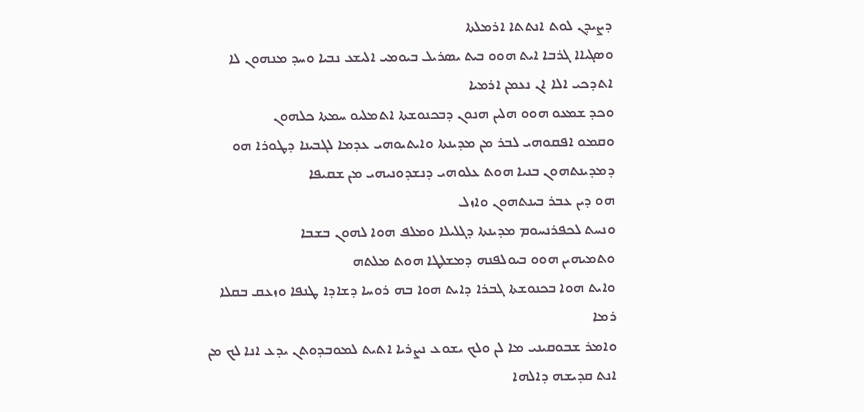ܕܨܝܕܢ ܠܘܬ ܐܢܬܬܐ ܐܪܡܠܬܐ
ܘܣܓܝܐܐ ܓܪܒܐ ܐܝܬ ܗܘܘ ܒܝܬ ܝܣܪܝܠ ܒܝܘܡܝ ܐܠܝܫܥ ܢܒܝܐ ܘܚܕ ܡܢܗܘܢ ܠܐ ܐܬܕܟܝ ܐܠܐ ܐܢ ܢܥܡܢ ܐܪܡܝܐ
ܘܟܕ ܫܡܥܘ ܗܘܘ ܗܠܝܢ ܗܢܘܢ ܕܒܟܢܘܫܬܐ ܐܬܡܠܝܘ ܚܡܬܐ ܟܠܗܘܢ
ܘܩܡܘ ܐܦܩܘܗܝ ܠܒܪ ܡܢ ܡܕܝܢܬܐ ܘܐܝܬܝܘܗܝ ܥܕܡܐ ܠܓܒܝܢܐ ܕܛܘܪܐ ܗܘ ܕܡܕܝܢܬܗܘܢ ܒܢܝܐ ܗܘܬ ܥܠܘܗܝ ܕܢܫܕܘܢܝܗܝ ܡܢ ܫܩܝܦܐ
ܗܘ ܕܝܢ ܥܒܪ ܒܝܢܬܗܘܢ ܘܐܙܠ
ܘܢܚܬ ܠܟܦܪܢܚܘܡ ܡܕܝܢܬܐ ܕܓܠܝܠܐ ܘܡܠܦ ܗܘܐ ܠܗܘܢ ܒܫܒܐ
ܘܬܡܝܗܝܢ ܗܘܘ ܒܝܘܠܦܢܗ ܕܡܫܠܛܐ ܗܘܬ ܡܠܬܗ
ܘܐܝܬ ܗܘܐ ܒܟܢܘܫܬܐ ܓܒܪܐ ܕܐܝܬ ܗܘܐ ܒܗ ܪܘܚܐ ܕܫܐܕܐ ܛܢܦܐ ܘܙܥܩ ܒܩܠܐ ܪܡܐ
ܘܐܡܪ ܫܒܘܩܝܢܝ ܡܐ ܠܢ ܘܠܟ ܝܫܘܥ ܢܨܪܝܐ ܐܬܝܬ ܠܡܘܒܕܘܬܢ ܝܕܥ ܐܢܐ ܠܟ ܡܢ ܐܢܬ ܩܕܝܫܗ ܕܐܠܗܐ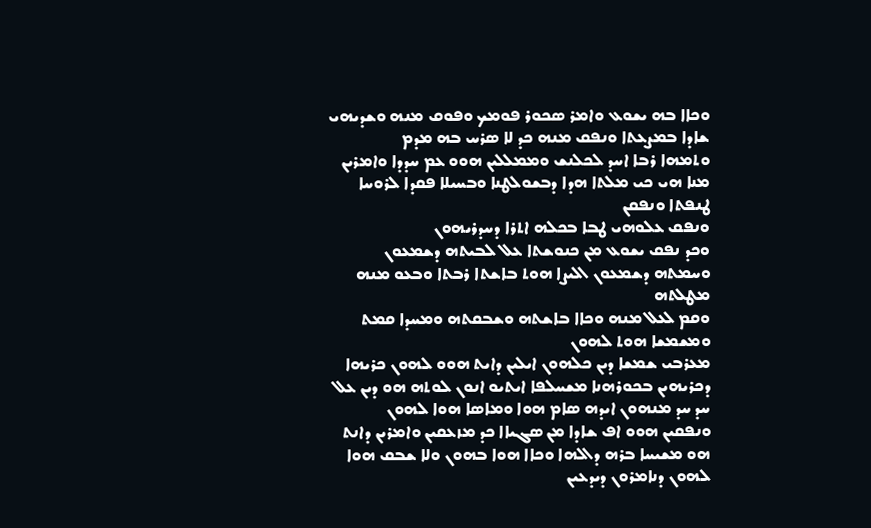ܘܟܐܐ ܒܗ ܝܫܘܥ ܘܐܡܪ ܣܟܘܪ ܦܘܡܟ ܘܦܘܩ ܡܢܗ ܘܫܕܝܗܝ ܫܐܕܐ ܒܡܨܥܬܐ ܘܢܦܩ ܡܢܗ ܟܕ ܠܐ ܣܪܚ ܒܗ ܡܕܡ
ܘܬܡܗܐ ܪܒܐ ܐܚܕ ܠܟܠܢܫ ܘܡܡܠܠܝܢ ܗܘܘ ܥܡ ܚܕܕܐ ܘܐܡܪܝܢ ܡܢܐ ܗܝ ܟܝ ܡܠܬܐ ܗܕܐ ܕܒܫܘܠܛܢܐ ܘܒܚܝܠܐ ܦܩܕܐ ܠܪܘܚܐ ܛܢܦܬܐ ܘܢܦܩܢ
ܘܢܦܩ ܥܠܘܗܝ ܛܒܐ ܒܟܠܗ ܐܬܪܐ ܕܚܕܪܝܗܘܢ
ܘܟܕ ܢܦܩ ܝܫܘܥ ܡܢ ܟܢܘܫܬܐ ܥܠ ܠܒܝܬܗ ܕܫܡܥܘܢ ܘܚܡܬܗ ܕܫܡܥܘܢ ܐܠܝܨܐ ܗܘܬ ܒܐܫܬܐ ܪܒܬܐ ܘܒܥܘ ܡܢܗ ܡܛܠܬܗ
ܘܩܡ ܠܥܠ ܡܢܗ ܘܟܐܐ ܒܐܫܬܗ ܘܫܒܩܬܗ ܘܡܚܕܐ ܩܡܬ ܘܡܫܡܫܐ ܗܘܬ ܠܗܘܢ
ܡܥܪܒܝ ܫܡܫܐ ܕܝܢ ܟܠܗܘܢ ܐܝܠܝܢ ܕܐܝܬ ܗܘܘ ܠܗܘܢ ܟܪܝܗܐ ܕܟܪܝܗܝܢ ܒܟܘܪܗܢܐ ܡܫܚܠܦܐ ܐܝܬܝܘ ܐܢܘܢ ܠܘܬܗ ܗܘ ܕܝܢ ܥܠ ܚܕ ܚܕ ܡܢܗܘܢ ܐܝܕܗ ܣܐܡ ܗܘܐ ܘܡܐܣܐ ܗܘܐ ܠܗܘܢ
ܘܢܦܩܝܢ ܗܘܘ ܐܦ ܫܐܕܐ ܡܢ ܣܓܝܐܐ ܟܕ ܡܙܥܩܝܢ ܘܐܡܪܝܢ ܕܐܢܬ ܗܘ ܡܫܝܚܐ ܒܪܗ ܕܐܠܗܐ ܘܟܐܐ ܗܘܐ ܒܗܘܢ ܘܠܐ ܫܒܩ ܗܘܐ ܠܗܘܢ ܕܢܐܡܪܘܢ ܕܝܕܥܝܢ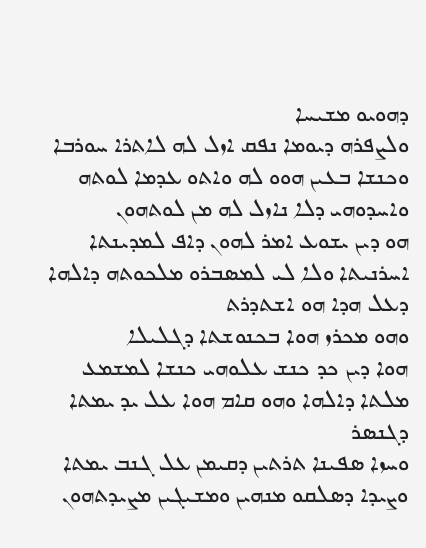ܕܗܘܝܘ ܡܫܝܚܐ
ܘܠܨܦܪܗ ܕܝܘܡܐ ܢܦܩ ܐܙܠ ܠܗ ܠܐܬܪܐ ܚܘܪܒܐ ܘܟܢܫܐ ܒܥܝܢ ܗܘܘ ܠܗ ܘܐܬܘ ܥܕܡܐ ܠܘܬܗ ܘܐܚܕܘܗܝ ܕܠܐ ܢܐܙܠ ܠܗ ܡܢ ܠܘܬܗܘܢ
ܗܘ ܕܝܢ ܝܫܘܥ ܐܡܪ ܠܗܘܢ ܕܐܦ ܠܡܕܝܢܬܐ ܐܚܪܢܝܬܐ ܘܠܐ ܠܝ ܠܡܣܒܪܘ ܡܠܟܘܬܗ ܕܐܠܗܐ ܕܥܠ ܗܕܐ ܗܘ ܐܫܬܕܪܬ
ܘܗܘ ܡܟܪܙ ܗܘܐ ܒܟܢܘܫܬܐ ܕܓܠܝܠܐ
ܗܘܐ ܕܝܢ ܟܕ ܟܢܫ ܥܠܘܗܝ ܟܢܫܐ ܠܡܫܡܥ ܡܠܬܐ ܕܐܠܗܐ ܘܗܘ ܩܐܡ ܗܘܐ ܥܠ ܝܕ ܝܡܬܐ ܕܓܢܣܪ
ܘܚܙܐ ܣܦܝܢܐ ܬܪܬܝܢ ܕܩܝܡܢ ܥܠ ܓܢܒ ܝܡܬܐ ܘܨܝܕܐ ܕܣܠܩܘ ܡܢܗܝܢ ܘܡܫܝܓܝܢ ܡܨܝܕܬܗܘܢ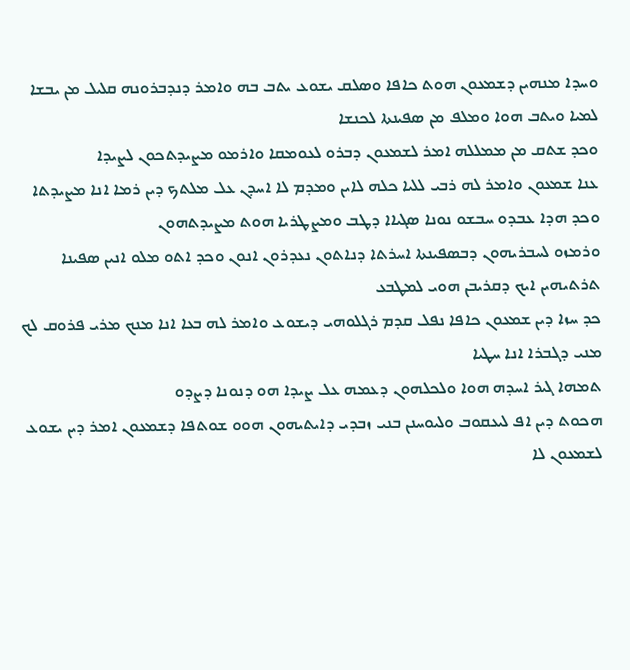ܘܚܕܐ ܡܢܗܝܢ ܕܫܡܥܘܢ ܗܘܬ ܟܐܦܐ ܘܣܠܩ ܝܫܘܥ ܝܬܒ ܒܗ ܘܐܡܪ ܕܢܕܒܪܘܢܗ ܩܠܝܠ ܡܢ ܝܒܫܐ ܠܡܝܐ ܘܝܬܒ ܗܘܐ ܘܡܠܦ ܡܢ ܣܦܝܢܬܐ ܠܟܢܫܐ
ܘܟܕ ܫܬܩ ܡܢ ܡܡܠܠܗ ܐܡܪ ܠܫܡܥܘܢ ܕܒܪܘ ܠܥܘܡܩܐ ܘܐܪܡܘ ܡܨܝܕܬܟܘܢ ܠܨܝܕܐ
ܥܢܐ ܫܡܥܘܢ ܘܐܡܪ ܠܗ ܪܒܝ ܠܠܝܐ ܟܠܗ ܠܐܝܢ ܘܡܕܡ ܠܐ ܐܚܕܢ ܥܠ ܡܠܬܟ ܕܝܢ ܪܡܐ ܐܢܐ ܡܨܝܕܬܐ
ܘܟܕ ܗܕܐ ܥܒܕܘ ܚܒܫܘ ܢܘܢܐ ܣܓܝܐܐ ܕܛܒ ܘܡܨܛܪܝܐ ܗܘܬ ܡܨܝܕܬܗܘܢ
ܘܪܡܙܘ ܠܚܒܪܝܗܘܢ ܕܒܣܦܝܢܬܐ ܐܚܪܬܐ ܕܢܐܬܘܢ ܢܥܕܪܘܢ ܐܢܘܢ ܘܟܕ ܐܬܘ ܡܠܘ ܐܢܝܢ ܣܦܝܢܐ ܬܪܬܝܗܝܢ ܐܝܟ ܕܩܪܝܒܢ ܗܘܝ ܠܡܛܒܥ
ܟܕ ܚܙܐ ܕܝܢ ܫܡܥܘܢ ܟܐܦܐ ܢܦܠ ܩܕܡ ܪܓܠܘܗܝ ܕܝܫܘܥ ܘܐܡܪ ܠܗ ܒܥܐ ܐܢܐ ܡܢܟ ܡܪܝ ܦܪܘܩ ܠܟ ܡܢܝ ܕܓܒܪܐ ܐܢܐ ܚܛܝܐ
ܬܡܗܐ ܓܝܪ ܐܚܕܗ ܗܘܐ ܘܠܟܠܗܘܢ ܕܥܡܗ ܥܠ ܨܝܕܐ ܗܘ ܕܢܘܢܐ ܕܨܕܘ
ܗܟܘܬ ܕܝܢ ܐܦ ܠܝܥܩܘܒ ܘܠܝܘܚܢܢ ܒܢܝ ܙܒܕܝ ܕܐܝܬܝܗܘܢ ܗܘܘ ܫܘܬܦܐ ܕܫܡܥܘܢ ܐܡܪ ܕܝܢ ܝܫܘܥ ܠܫܡܥܘܢ ܠܐ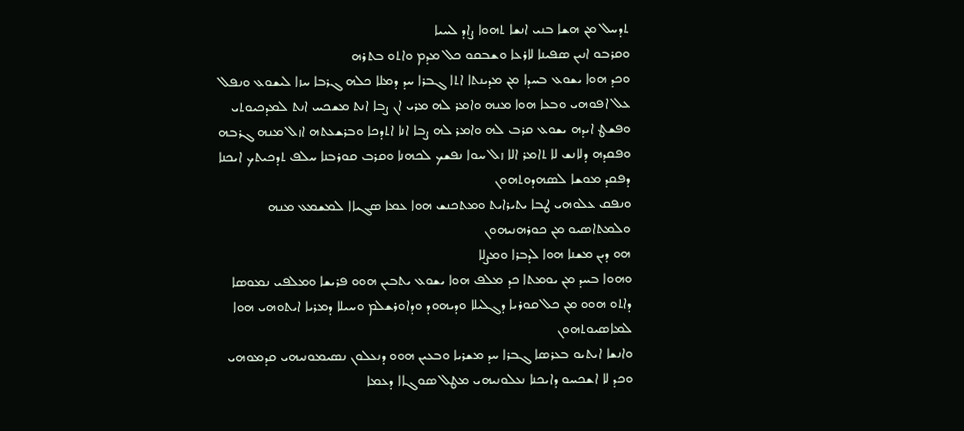ܬܕܚܠ ܡܢ ܗܫܐ ܒܢܝ ܐܢܫܐ ܬܗܘܐ ܨܐܕ ܠܚܝܐ
ܘܩܪܒܘ ܐܢܝܢ ܣܦܝܢܐ ܠܐܪܥܐ ܘܫܒܩܘ ܟܠ ܡܕܡ ܘܐܬܘ ܒܬܪܗ
ܘܟܕ ܗܘܐ ܝܫܘܥ ܒܚܕܐ ܡܢ ܡܕܝܢܬܐ ܐܬܐ ܓܒܪܐ ܚܕ ܕܡܠܐ ܟܠܗ ܓܪܒܐ ܚܙܐ ܠܝܫܘܥ ܘܢܦܠ ܥܠ ܐܦܘܗܝ ܘܒܥܐ ܗܘܐ ܡܢܗ ܘܐܡܪ ܠܗ ܡܪܝ ܐܢ ܨܒܐ ܐܢܬ ܡܫܟܚ ܐܢܬ ܠܡܕܟܝܘܬܝ
ܘܦܫܛ ܐܝܕܗ ܝܫܘܥ ܩܪܒ ܠܗ ܘܐܡܪ ܠܗ ܨܒܐ ܐܢܐ ܐܬܕܟܐ ܘܒܪܫܥܬܗ ܐܙܠ ܡܢܗ ܓܪܒܗ
ܘܦܩܕܗ ܕܠܐܢܫ ܠܐ ܬܐܡܪ ܐܠܐ ܙܠ ܚܘܐ ܢܦܫܟ ܠܟܗܢܐ ܘܩܪܒ ܩܘܪܒܢܐ ܚܠܦ ܬܕܟܝܬܟ ܐܝܟܢܐ ܕܦܩܕ ܡܘܫܐ ܠܣܗܕܘܬܗܘܢ
ܘܢܦܩ ܥܠܘܗܝ ܛܒܐ ܝܬܝܪܐܝܬ ܘܡܬܟܢܫ ܗܘܐ ܥܡܐ ܣܓܝܐܐ ܠܡܫܡܥ ܡܢܗ ܘܠܡܬܐܣܝܘ ܡܢ ܟܘܪܗܢܝܗܘܢ
ܗܘ ܕܝܢ ܡܫܢܐ ܗܘܐ ܠܕܒܪܐ ܘܡܨܠܐ
ܘܗܘܐ ܒܚܕ ܡܢ ܝܘܡܬܐ ܟܕ ܡܠܦ ܗܘܐ ܝܫܘܥ ܝܬܒܝܢ ܗܘܘ ܦܪܝܫܐ ܘܡܠܦܝ ܢܡܘܣܐ ܕܐܬܘ ܗܘܘ ܡܢ ܟܠ ܩܘܪܝܐ ܕܓܠܝܠܐ ܘܕܝܗܘܕ ܘܕܐܘܪܫܠܡ ܘܚܝܠܐ ܕܡܪܝܐ ܐܝܬܘܗܝ ܗܘܐ ܠܡܐܣܝܘܬܗܘܢ
ܘܐܢܫܐ ܐܝܬܝܘ ܒܥܪܣܐ ܓܒܪܐ ܚܕ ܡܫܪܝܐ ܘܒܥܝܢ ܗܘܘ ܕܢܥܠܘܢ ܢܣܝܡܘܢܝܗܝ ܩܕܡܘܗܝ
ܘܟܕ ܠܐ ܐܫܟܚܘ ܕܐܝܟܢܐ ܢܥܠܘܢܝܗܝ ܡܛܠ ܣܘܓܐܐ ܕܥܡܐ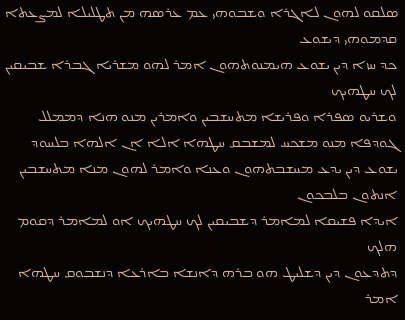ܣܠܩܘ ܠܗܘܢ ܠܐܓܪܐ ܘܫܒܘܗܝ ܥܡ ܥܪܣܗ ܡܢ ܬܛܠܝܠܐ ܠܡܨܥܬܐ ܩܕܡܘܗܝ ܕܝܫܘܥ
ܟܕ ܚܙܐ ܕܝܢ ܝܫܘܥ ܗܝܡܢܘܬܗܘܢ ܐܡܪ ܠܗܘ ܡܫܪܝܐ ܓܒܪܐ ܫܒܝܩܝܢ ܠܟ ܚܛܗܝܟ
ܘܫܪܝܘ ܣܦܪܐ ܘܦܪܝܫܐ ܡܬܚܫܒܝܢ ܘܐܡܪܝܢ ܡܢܘ ܗܢܐ ܕܡܡܠܠ ܓܘܕܦܐ ܡܢܘ ܡܫܟܚ ܠܡܫܒܩ ܚܛܗܐ ܐܠܐ ܐܢ ܐܠܗܐ ܒܠܚܘܕ
ܝܫܘܥ ܕܝܢ ܝܕܥ ܡܚܫܒܬܗܘܢ ܘܥܢܐ ܘܐܡܪ ܠܗܘܢ ܡܢܐ ܡܬܚܫܒܝܢ ܐܢܬܘܢ ܒܠܒܟܘܢ
ܐܝܕܐ ܦܫܝܩܐ ܠܡܐܡܪ ܕܫܒܝܩܝܢ ܠܟ ܚܛܗܝܟ ܐܘ ܠܡܐܡܪ ܕܩܘܡ ܗܠܟ
ܕܬܕܥܘܢ ܕܝܢ ܕܫܠܝܛ ܗܘ ܒܪܗ ܕܐܢܫܐ ܒܐܪܥܐ ܕܢܫܒܘܩ ܚܛܗܐ ܐܡܪ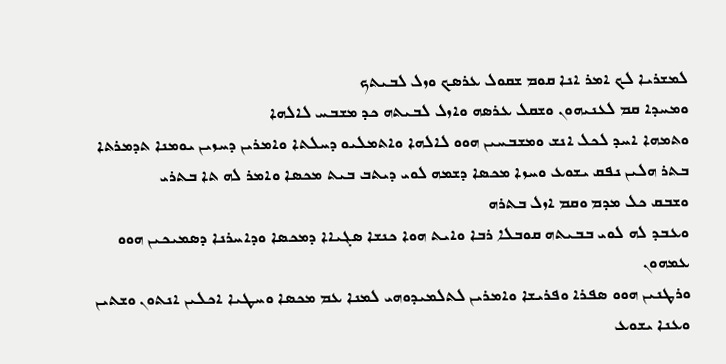ܠܡܫܪܝܐ ܠܟ ܐܡܪ ܐܢܐ ܩܘܡ ܫܩܘܠ ܥܪܣܟ ܘܙܠ ܠܒܝܬܟ
ܘܡܚܕܐ ܩܡ ܠܥܢܝܗܘܢ ܘܫܩܠ ܥܪܣܗ ܘܐܙܠ ܠܒܝܬܗ ܟܕ ܡܫܒܚ ܠܐܠܗܐ
ܘܬܡܗܐ ܐܚܕ ܠܟܠ ܐܢܫ ܘܡܫܒܚܝܢ ܗܘܘ ܠܐܠܗܐ ܘܐܬܡܠܝܘ ܕܚܠܬܐ ܘܐܡܪܝܢ ܕܚܙܝܢ ܝܘܡܢܐ ܬܕܡܪܬܐ
ܒܬܪ ܗܠܝܢ ܢܦܩ ܝܫܘܥ ܘܚܙܐ ܡܟܣܐ ܕܫܡܗ ܠܘܝ ܕܝܬܒ ܒܝܬ ܡܟܣܐ ܘܐܡܪ ܠܗ ܬܐ ܒܬܪܝ
ܘܫܒܩ ܟܠ ܡܕܡ ܘܩܡ ܐܙܠ ܒܬܪܗ
ܘܥܒܕ ܠܗ ܠܘܝ ܒܒܝܬܗ ܩܘܒܠܐ ܪܒܐ ܘܐܝܬ ܗܘܐ ܟܢܫܐ ܣܓܝܐܐ ܕܡܟܣܐ ܘܕܐܚܪܢܐ ܕܣܡܝܟܝܢ ܗܘܘ ܥܡܗܘܢ
ܘܪܛܢܝܢ ܗܘܘ ܣܦܪܐ ܘܦܪܝܫܐ ܘܐܡܪܝܢ ܠܬܠܡܝܕܘܗܝ ܠܡܢܐ ܥܡ ܡܟܣܐ ܘܚܛܝܐ ܐܟܠܝܢ ܐܢܬܘܢ ܘܫܬܝܢ
ܘܥܢܐ ܝܫܘܥ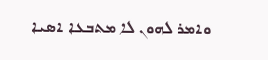ܘܐܡܪ ܠܗܘܢ ܠܐ ܡܬܒܥܐ ܐܣܝܐ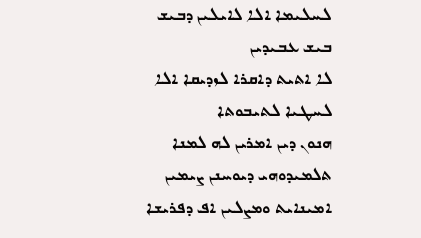ܠܚܠܝܡܐ ܐܠܐ ܠܐܝܠܝܢ ܕܒܝܫ ܒܝܫ ܥܒܝܕܝܢ
ܠܐ ܐܬܝܬ ܕܐܩܪܐ ܠܙܕܝܩܐ ܐܠܐ ܠܚܛܝܐ ܠܬܝܒܘܬܐ
ܗܢܘܢ ܕܝܢ ܐܡܪܝܢ ܠܗ ܠܡܢܐ ܬܠܡܝܕܘܗܝ ܕܝܘܚܢܢ ܨܝܡܝܢ ܐܡܝܢܐܝܬ ܘܡܨܠܝܢ ܐܦ ܕܦܪܝܫܐ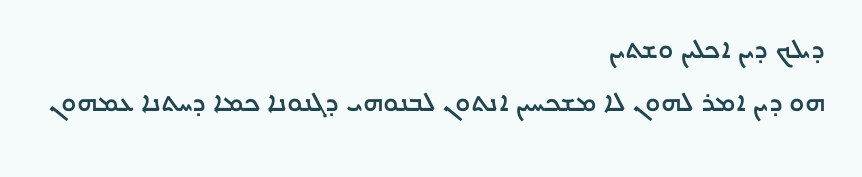ܕܝܠܟ ܕܝܢ ܐܟܠܝܢ ܘܫܬܝܢ
ܗܘ ܕܝܢ ܐܡܪ ܠܗܘܢ ܠܐ ܡܫܟܚܝܢ ܐܢܬܘܢ ܠܒܢܘܗܝ ܕܓܢܘܢܐ ܟܡܐ ܕܚܬܢܐ ܥܡܗܘܢ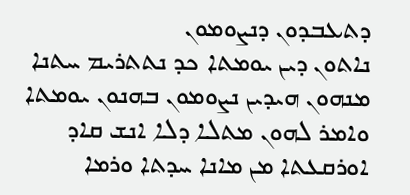ܕܬܥܒܕܘܢ ܕܢܨܘܡܘܢ
ܢܐܬܘܢ ܕܝܢ ܝܘܡܬܐ ܟܕ ܢܬܬܪܝܡ ܚܬܢܐ ܡܢܗܘܢ ܗܝܕܝܢ ܢܨܘܡܘܢ ܒܗܢܘܢ ܝܘܡܬܐ
ܘܐܡܪ ܠܗܘܢ ܡܬܠܐ ܕܠܐ ܐܢܫ ܩܐܕ ܐܘܪܩܥܬܐ ܡܢ ܡܐܢܐ ܚܕܬܐ ܘܪܡܐ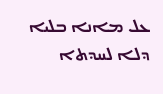ܥܠ ܡܐܢܐ ܒܠܝܐ ܕܠܐ ܠܚܕܬܐ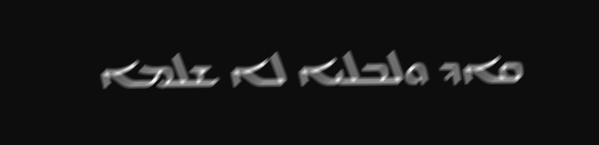ܩܐܕ ܘܠܒܠܝܐ ܠܐ ܫܠܡܐ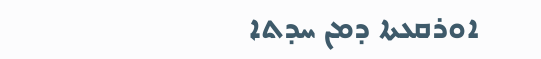ܐܘܪܩܥܬܐ ܕܡܢ ܚܕܬܐ